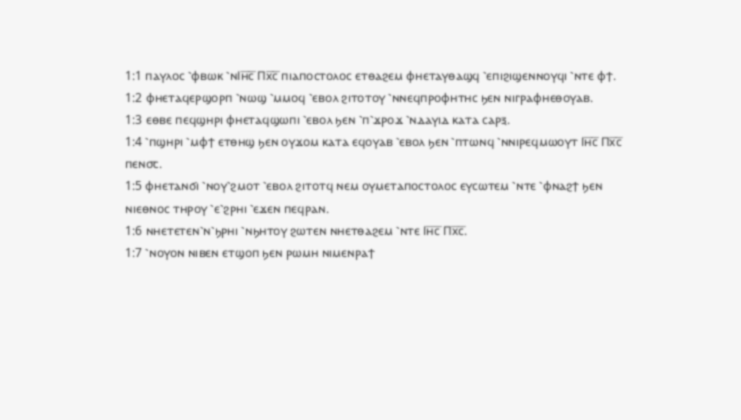1:1 ⲡⲁⲩⲗⲟⲥ ⳿ⲫⲃⲱⲕ ⳿ⲛⲒⲏ̅ⲥ̅ Ⲡⲭ̅ⲥ̅ ⲡⲓⲁⲡⲟⲥⲧⲟⲗⲟⲥ ⲉⲧⲑⲁϩⲉⲙ ⲫⲏⲉⲧⲁⲩⲑⲁϣϥ ⳿ⲉⲡⲓϩⲓϣⲉⲛⲛⲟⲩϥⲓ ⳿ⲛⲧⲉ ⲫϯ.
1:2 ⲫⲏⲉⲧⲁϥⲉⲣϣⲟⲣⲡ ⳿ⲛⲱϣ ⳿ⲙⲙⲟϥ ⳿ⲉⲃⲟⲗ ϩⲓⲧⲟⲧⲟⲩ ⳿ⲛⲛⲉϥⲡⲣⲟⲫⲏⲧⲏⲥ ϧⲉⲛ ⲛⲓⲅⲣⲁⲫⲏⲉⲑⲟⲩⲁⲃ.
1:3 ⲉⲑⲃⲉ ⲡⲉϥϣⲏⲣⲓ ⲫⲏⲉⲧⲁϥϣⲱⲡⲓ ⳿ⲉⲃⲟⲗ ϧⲉⲛ ⳿ⲡ⳿ϫⲣⲟϫ ⳿ⲛⲇⲁⲩⲓⲇ ⲕⲁⲧⲁ ⲥⲁⲣⲝ.
1:4 ⳿ⲡϣⲏⲣⲓ ⳿ⲙⲫϯ ⲉⲧⲑⲏϣ ϧⲉⲛ ⲟⲩϫⲟⲙ ⲕⲁⲧⲁ ⲉϥⲟⲩⲁⲃ ⳿ⲉⲃⲟⲗ ϧⲉⲛ ⳿ⲡⲧⲱⲛϥ ⳿ⲛⲛⲓⲣⲉϥⲙⲱⲟⲩⲧ Ⲓⲏ̅ⲥ̅ Ⲡⲭ̅ⲥ̅ ⲡⲉⲛ⳪.
1:5 ⲫⲏⲉⲧⲁⲛϭⲓ ⳿ⲛⲟⲩ⳿ϩⲙⲟⲧ ⳿ⲉⲃⲟⲗ ϩⲓⲧⲟⲧϥ ⲛⲉⲙ ⲟⲩⲙⲉⲧⲁⲡⲟⲥⲧⲟⲗⲟⲥ ⲉⲩⲥⲱⲧⲉⲙ ⳿ⲛⲧⲉ ⳿ⲫⲛⲁϩϯ ϧⲉⲛ ⲛⲓⲉⲑⲛⲟⲥ ⲧⲏⲣⲟⲩ ⳿ⲉ⳿ϩⲣⲏⲓ ⳿ⲉϫⲉⲛ ⲡⲉϥⲣⲁⲛ.
1:6 ⲛⲏⲉⲧⲉⲧⲉⲛ⳿ⲛ⳿ϧⲣⲏⲓ ⳿ⲛϧⲏⲧⲟⲩ ϩⲱⲧⲉⲛ ⲛⲏⲉⲧⲑⲁϩⲉⲙ ⳿ⲛⲧⲉ Ⲓⲏ̅ⲥ̅ Ⲡⲭ̅ⲥ̅.
1:7 ⳿ⲛⲟⲩⲟⲛ ⲛⲓⲃⲉⲛ ⲉⲧϣⲟⲡ ϧⲉⲛ ⲣⲱⲙⲏ ⲛⲓⲙⲉⲛⲣⲁϯ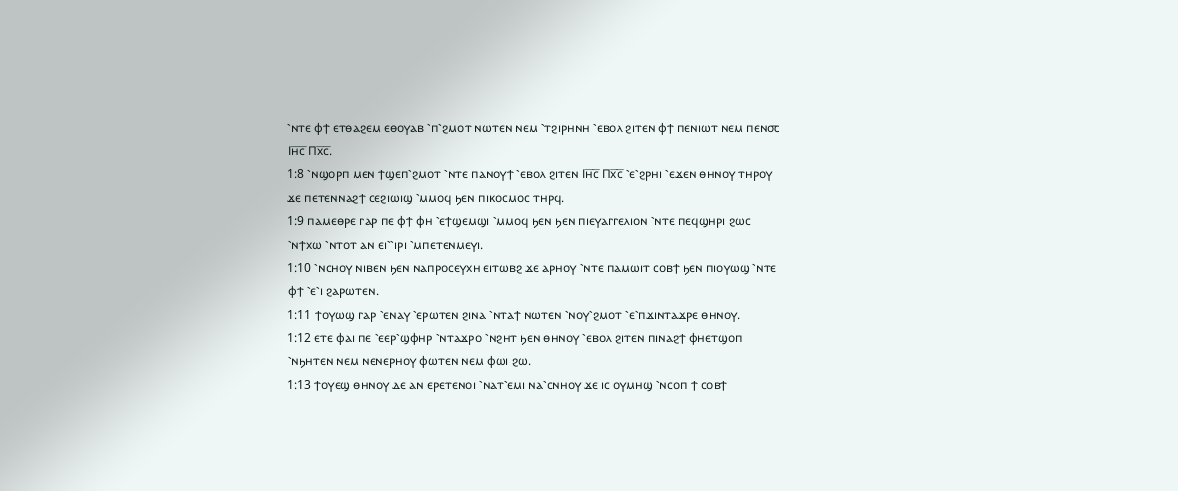⳿ⲛⲧⲉ ⲫϯ ⲉⲧⲑⲁϩⲉⲙ ⲉⲑⲟⲩⲁⲃ ⳿ⲡ⳿ϩⲙⲟⲧ ⲛⲱⲧⲉⲛ ⲛⲉⲙ ⳿ⲧϩⲓⲣⲏⲛⲏ ⳿ⲉⲃⲟⲗ ϩⲓⲧⲉⲛ ⲫϯ ⲡⲉⲛⲓⲱⲧ ⲛⲉⲙ ⲡⲉⲛ⳪ Ⲓⲏ̅ⲥ̅ Ⲡⲭ̅ⲥ̅.
1:8 ⳿ⲛϣⲟⲣⲡ ⲙⲉⲛ ϯϣⲉⲡ⳿ϩⲙⲟⲧ ⳿ⲛⲧⲉ ⲡⲁⲛⲟⲩϯ ⳿ⲉⲃⲟⲗ ϩⲓⲧⲉⲛ Ⲓⲏ̅ⲥ̅ Ⲡⲭ̅ⲥ̅ ⳿ⲉ⳿ϩⲣⲏⲓ ⳿ⲉϫⲉⲛ ⲑⲏⲛⲟⲩ ⲧⲏⲣⲟⲩ ϫⲉ ⲡⲉⲧⲉⲛⲛⲁϩϯ ⲥⲉϩⲓⲱⲓϣ ⳿ⲙⲙⲟϥ ϧⲉⲛ ⲡⲓⲕⲟⲥⲙⲟⲥ ⲧⲏⲣϥ.
1:9 ⲡⲁⲙⲉⲑⲣⲉ ⲅⲁⲣ ⲡⲉ ⲫϯ ⲫⲏ ⳿ⲉϯϣⲉⲙϣⲓ ⳿ⲙⲙⲟϥ ϧⲉⲛ ϧⲉⲛ ⲡⲓⲉⲩⲁⲅⲅⲉⲗⲓⲟⲛ ⳿ⲛⲧⲉ ⲡⲉϥϣⲏⲣⲓ ϩⲱⲥ ⳿ⲛϯⲭⲱ ⳿ⲛⲧⲟⲧ ⲁⲛ ⲉⲓ⳿⳿ⲓⲣⲓ ⳿ⲙⲡⲉⲧⲉⲛⲙⲉⲩⲓ.
1:10 ⳿ⲛⲥⲏⲟⲩ ⲛⲓⲃⲉⲛ ϧⲉⲛ ⲛⲁⲡⲣⲟⲥⲉⲩⲭⲏ ⲉⲓⲧⲱⲃϩ ϫⲉ ⲁⲣⲏⲟⲩ ⳿ⲛⲧⲉ ⲡⲁⲙⲱⲓⲧ ⲥⲟⲃϯ ϧⲉⲛ ⲡⲓⲟⲩⲱϣ ⳿ⲛⲧⲉ ⲫϯ ⳿ⲉ⳿ⲓ ϩⲁⲣⲱⲧⲉⲛ.
1:11 ϯⲟⲩⲱϣ ⲅⲁⲣ ⳿ⲉⲛⲁⲩ ⳿ⲉⲣⲱⲧⲉⲛ ϩⲓⲛⲁ ⳿ⲛⲧⲁϯ ⲛⲱⲧⲉⲛ ⳿ⲛⲟⲩ⳿ϩⲙⲟⲧ ⳿ⲉ⳿ⲡϫⲓⲛⲧⲁϫⲣⲉ ⲑⲏⲛⲟⲩ.
1:12 ⲉⲧⲉ ⲫⲁⲓ ⲡⲉ ⳿ⲉⲉⲣ⳿ϣⲫⲏⲣ ⳿ⲛⲧⲁϫⲣⲟ ⳿ⲛϩⲏⲧ ϧⲉⲛ ⲑⲏⲛⲟⲩ ⳿ⲉⲃⲟⲗ ϩⲓⲧⲉⲛ ⲡⲓⲛⲁϩϯ ⲫⲏⲉⲧϣⲟⲡ ⳿ⲛϧⲏⲧⲉⲛ ⲛⲉⲙ ⲛⲉⲛⲉⲣⲏⲟⲩ ⲫⲱⲧⲉⲛ ⲛⲉⲙ ⲫⲱⲓ ϩⲱ.
1:13 ϯⲟⲩⲉϣ ⲑⲏⲛⲟⲩ ⲇⲉ ⲁⲛ ⲉⲣⲉⲧⲉⲛⲟⲓ ⳿ⲛⲁⲧ⳿ⲉⲙⲓ ⲛⲁ⳿ⲥⲛⲏⲟⲩ ϫⲉ ⲓⲥ ⲟⲩⲙⲏϣ ⳿ⲛⲥⲟⲡ ϯ ⲥⲟⲃϯ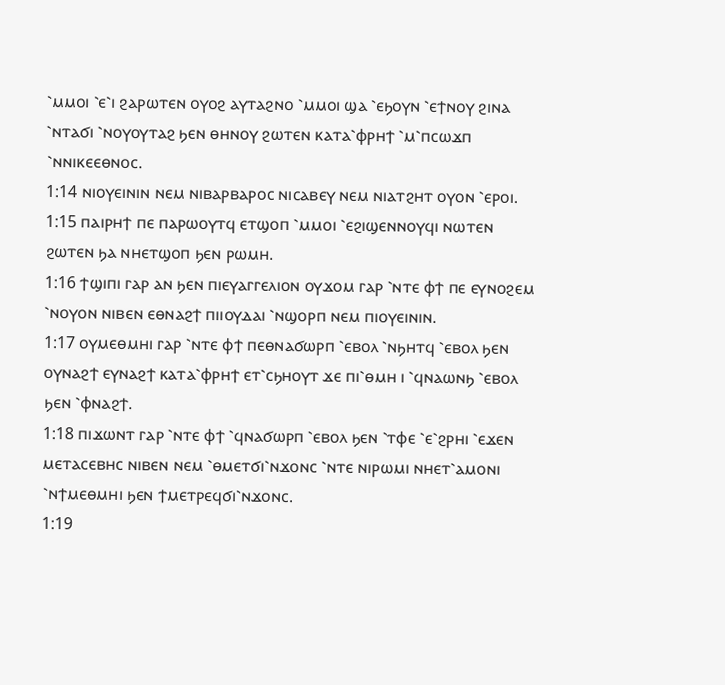⳿ⲙⲙⲟⲓ ⳿ⲉ⳿ⲓ ϩⲁⲣⲱⲧⲉⲛ ⲟⲩⲟϩ ⲁⲩⲧⲁϩⲛⲟ ⳿ⲙⲙⲟⲓ ϣⲁ ⳿ⲉϧⲟⲩⲛ ⳿ⲉϯⲛⲟⲩ ϩⲓⲛⲁ ⳿ⲛⲧⲁϭⲓ ⳿ⲛⲟⲩⲟⲩⲧⲁϩ ϧⲉⲛ ⲑⲏⲛⲟⲩ ϩⲱⲧⲉⲛ ⲕⲁⲧⲁ⳿ⲫⲣⲏϯ ⳿ⲙ⳿ⲡⲥⲱϫⲡ ⳿ⲛⲛⲓⲕⲉⲉⲑⲛⲟⲥ.
1:14 ⲛⲓⲟⲩⲉⲓⲛⲓⲛ ⲛⲉⲙ ⲛⲓⲃⲁⲣⲃⲁⲣⲟⲥ ⲛⲓⲥⲁⲃⲉⲩ ⲛⲉⲙ ⲛⲓⲁⲧϩⲏⲧ ⲟⲩⲟⲛ ⳿ⲉⲣⲟⲓ.
1:15 ⲡⲁⲓⲣⲏϯ ⲡⲉ ⲡⲁⲣⲱⲟⲩⲧϥ ⲉⲧϣⲟⲡ ⳿ⲙⲙⲟⲓ ⳿ⲉϩⲓϣⲉⲛⲛⲟⲩϥⲓ ⲛⲱⲧⲉⲛ ϩⲱⲧⲉⲛ ϧⲁ ⲛⲏⲉⲧϣⲟⲡ ϧⲉⲛ ⲣⲱⲙⲏ.
1:16 ϯϣⲓⲡⲓ ⲅⲁⲣ ⲁⲛ ϧⲉⲛ ⲡⲓⲉⲩⲁⲅⲅⲉⲗⲓⲟⲛ ⲟⲩϫⲟⲙ ⲅⲁⲣ ⳿ⲛⲧⲉ ⲫϯ ⲡⲉ ⲉⲩⲛⲟϩⲉⲙ ⳿ⲛⲟⲩⲟⲛ ⲛⲓⲃⲉⲛ ⲉⲑⲛⲁϩϯ ⲡⲓⲓⲟⲩⲇⲁⲓ ⳿ⲛϣⲟⲣⲡ ⲛⲉⲙ ⲡⲓⲟⲩⲉⲓⲛⲓⲛ.
1:17 ⲟⲩⲙⲉⲑⲙⲏⲓ ⲅⲁⲣ ⳿ⲛⲧⲉ ⲫϯ ⲡⲉⲑⲛⲁϭⲱⲣⲡ ⳿ⲉⲃⲟⲗ ⳿ⲛϧⲏⲧϥ ⳿ⲉⲃⲟⲗ ϧⲉⲛ ⲟⲩⲛⲁϩϯ ⲉⲩⲛⲁϩϯ ⲕⲁⲧⲁ⳿ⲫⲣⲏϯ ⲉⲧ⳿ⲥϧⲏⲟⲩⲧ ϫⲉ ⲡⲓ⳿ⲑⲙⲏ ⲓ ⳿ϥⲛⲁⲱⲛϧ ⳿ⲉⲃⲟⲗ ϧⲉⲛ ⳿ⲫⲛⲁϩϯ.
1:18 ⲡⲓϫⲱⲛⲧ ⲅⲁⲣ ⳿ⲛⲧⲉ ⲫϯ ⳿ϥⲛⲁϭⲱⲣⲡ ⳿ⲉⲃⲟⲗ ϧⲉⲛ ⳿ⲧⲫⲉ ⳿ⲉ⳿ϩⲣⲏⲓ ⳿ⲉϫⲉⲛ ⲙⲉⲧⲁⲥⲉⲃⲏⲥ ⲛⲓⲃⲉⲛ ⲛⲉⲙ ⳿ⲑⲙⲉⲧϭⲓ⳿ⲛϫⲟⲛⲥ ⳿ⲛⲧⲉ ⲛⲓⲣⲱⲙⲓ ⲛⲏⲉⲧ⳿ⲁⲙⲟⲛⲓ ⳿ⲛϯⲙⲉⲑⲙⲏⲓ ϧⲉⲛ ϯⲙⲉⲧⲣⲉϥϭⲓ⳿ⲛϫⲟⲛⲥ.
1:19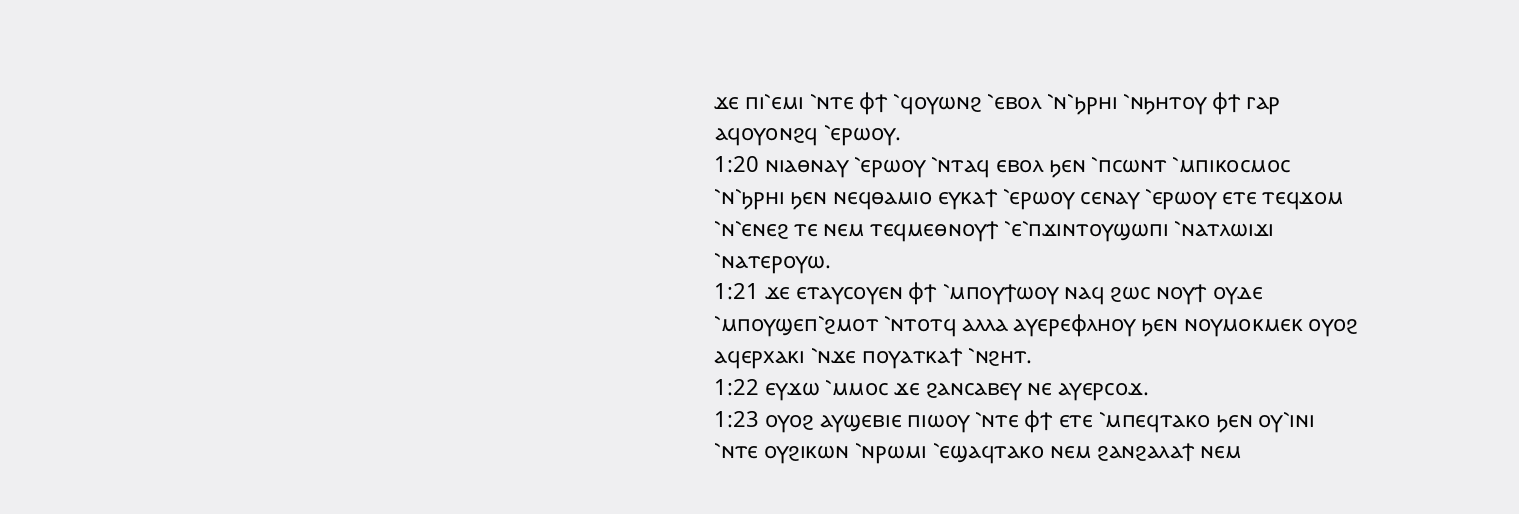ϫⲉ ⲡⲓ⳿ⲉⲙⲓ ⳿ⲛⲧⲉ ⲫϯ ⳿ϥⲟⲩⲱⲛϩ ⳿ⲉⲃⲟⲗ ⳿ⲛ⳿ϧⲣⲏⲓ ⳿ⲛϧⲏⲧⲟⲩ ⲫϯ ⲅⲁⲣ ⲁϥⲟⲩⲟⲛϩϥ ⳿ⲉⲣⲱⲟⲩ.
1:20 ⲛⲓⲁⲑⲛⲁⲩ ⳿ⲉⲣⲱⲟⲩ ⳿ⲛⲧⲁϥ ⲉⲃⲟⲗ ϧⲉⲛ ⳿ⲡⲥⲱⲛⲧ ⳿ⲙⲡⲓⲕⲟⲥⲙⲟⲥ ⳿ⲛ⳿ϧⲣⲏⲓ ϧⲉⲛ ⲛⲉϥⲑⲁⲙⲓⲟ ⲉⲩⲕⲁϯ ⳿ⲉⲣⲱⲟⲩ ⲥⲉⲛⲁⲩ ⳿ⲉⲣⲱⲟⲩ ⲉⲧⲉ ⲧⲉϥϫⲟⲙ ⳿ⲛ⳿ⲉⲛⲉϩ ⲧⲉ ⲛⲉⲙ ⲧⲉϥⲙⲉⲑⲛⲟⲩϯ ⳿ⲉ⳿ⲡϫⲓⲛⲧⲟⲩϣⲱⲡⲓ ⳿ⲛⲁⲧⲗⲱⲓϫⲓ ⳿ⲛⲁⲧⲉⲣⲟⲩⲱ.
1:21 ϫⲉ ⲉⲧⲁⲩⲥⲟⲩⲉⲛ ⲫϯ ⳿ⲙⲡⲟⲩϯⲱⲟⲩ ⲛⲁϥ ϩⲱⲥ ⲛⲟⲩϯ ⲟⲩⲇⲉ ⳿ⲙⲡⲟⲩϣⲉⲡ⳿ϩⲙⲟⲧ ⳿ⲛⲧⲟⲧϥ ⲁⲗⲗⲁ ⲁⲩⲉⲣⲉⲫⲗⲏⲟⲩ ϧⲉⲛ ⲛⲟⲩⲙⲟⲕⲙⲉⲕ ⲟⲩⲟϩ ⲁϥⲉⲣⲭⲁⲕⲓ ⳿ⲛϫⲉ ⲡⲟⲩⲁⲧⲕⲁϯ ⳿ⲛϩⲏⲧ.
1:22 ⲉⲩϫⲱ ⳿ⲙⲙⲟⲥ ϫⲉ ϩⲁⲛⲥⲁⲃⲉⲩ ⲛⲉ ⲁⲩⲉⲣⲥⲟϫ.
1:23 ⲟⲩⲟϩ ⲁⲩϣⲉⲃⲓⲉ ⲡⲓⲱⲟⲩ ⳿ⲛⲧⲉ ⲫϯ ⲉⲧⲉ ⳿ⲙⲡⲉϥⲧⲁⲕⲟ ϧⲉⲛ ⲟⲩ⳿ⲓⲛⲓ ⳿ⲛⲧⲉ ⲟⲩϩⲓⲕⲱⲛ ⳿ⲛⲣⲱⲙⲓ ⳿ⲉϣⲁϥⲧⲁⲕⲟ ⲛⲉⲙ ϩⲁⲛϩⲁⲗⲁϯ ⲛⲉⲙ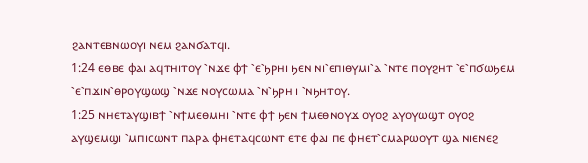ϩⲁⲛⲧⲉⲃⲛⲱⲟⲩⲓ ⲛⲉⲙ ϩⲁⲛϭⲁⲧϥⲓ.
1:24 ⲉⲑⲃⲉ ⲫⲁⲓ ⲁϥⲧⲏⲓⲧⲟⲩ ⳿ⲛϫⲉ ⲫϯ ⳿ⲉ⳿ϧⲣⲏⲓ ϧⲉⲛ ⲛⲓ⳿ⲉⲡⲓⲑⲩⲙⲓ⳿ⲁ ⳿ⲛⲧⲉ ⲡⲟⲩϩⲏⲧ ⳿ⲉ⳿ⲡϭⲱϧⲉⲙ ⳿ⲉ⳿ⲡϫⲓⲛ⳿ⲑⲣⲟⲩϣⲱϣ ⳿ⲛϫⲉ ⲛⲟⲩⲥⲱⲙⲁ ⳿ⲛ⳿ϧⲣⲏ ⲓ ⳿ⲛϧⲏⲧⲟⲩ.
1:25 ⲛⲏⲉⲧⲁⲩϣⲓⲃϯ ⳿ⲛϯⲙⲉⲑⲙⲏⲓ ⳿ⲛⲧⲉ ⲫϯ ϧⲉⲛ ϯⲙⲉⲑⲛⲟⲩϫ ⲟⲩⲟϩ ⲁⲩⲟⲩⲱϣⲧ ⲟⲩⲟϩ ⲁⲩϣⲉⲙϣⲓ ⳿ⲙⲡⲓⲥⲱⲛⲧ ⲡⲁⲣⲁ ⲫⲏⲉⲧⲁϥⲥⲱⲛⲧ ⲉⲧⲉ ⲫⲁⲓ ⲡⲉ ⲫⲏⲉⲧ⳿ⲥⲙⲁⲣⲱⲟⲩⲧ ϣⲁ ⲛⲓⲉⲛⲉϩ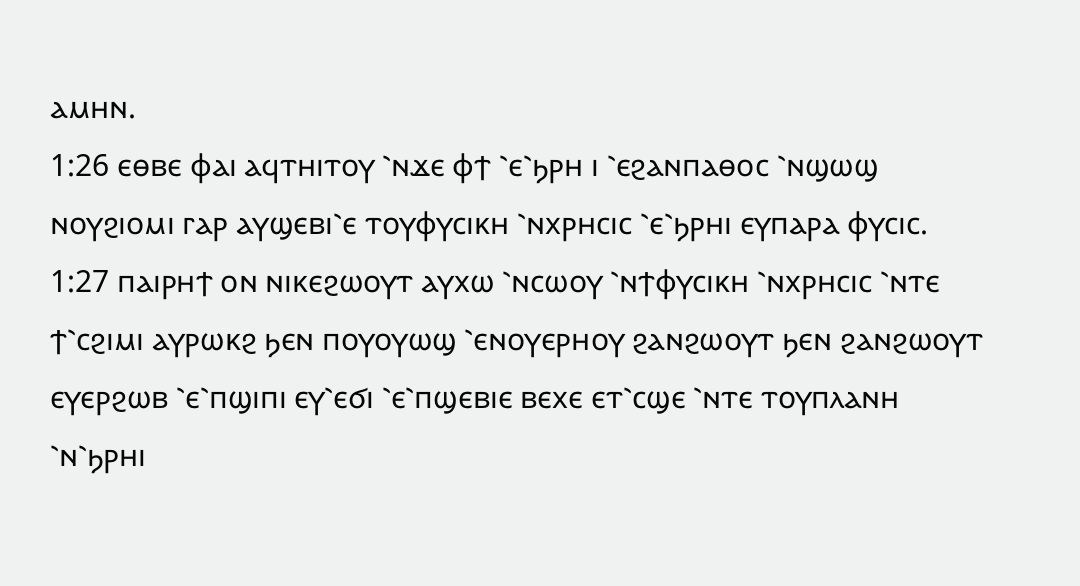ⲁⲙⲏⲛ.
1:26 ⲉⲑⲃⲉ ⲫⲁⲓ ⲁϥⲧⲏⲓⲧⲟⲩ ⳿ⲛϫⲉ ⲫϯ ⳿ⲉ⳿ϧⲣⲏ ⲓ ⳿ⲉϩⲁⲛⲡⲁⲑⲟⲥ ⳿ⲛϣⲱϣ ⲛⲟⲩϩⲓⲟⲙⲓ ⲅⲁⲣ ⲁⲩϣⲉⲃⲓ⳿ⲉ ⲧⲟⲩⲫⲩⲥⲓⲕⲏ ⳿ⲛⲭⲣⲏⲥⲓⲥ ⳿ⲉ⳿ϧⲣⲏⲓ ⲉⲩⲡⲁⲣⲁ ⲫⲩⲥⲓⲥ.
1:27 ⲡⲁⲓⲣⲏϯ ⲟⲛ ⲛⲓⲕⲉϩⲱⲟⲩⲧ ⲁⲩⲭⲱ ⳿ⲛⲥⲱⲟⲩ ⳿ⲛϯⲫⲩⲥⲓⲕⲏ ⳿ⲛⲭⲣⲏⲥⲓⲥ ⳿ⲛⲧⲉ ϯ⳿ⲥϩⲓⲙⲓ ⲁⲩⲣⲱⲕϩ ϧⲉⲛ ⲡⲟⲩⲟⲩⲱϣ ⳿ⲉⲛⲟⲩⲉⲣⲏⲟⲩ ϩⲁⲛϩⲱⲟⲩⲧ ϧⲉⲛ ϩⲁⲛϩⲱⲟⲩⲧ ⲉⲩⲉⲣϩⲱⲃ ⳿ⲉ⳿ⲡϣⲓⲡⲓ ⲉⲩ⳿ⲉϭⲓ ⳿ⲉ⳿ⲡϣⲉⲃⲓⲉ ⲃⲉⲭⲉ ⲉⲧ⳿ⲥϣⲉ ⳿ⲛⲧⲉ ⲧⲟⲩⲡⲗⲁⲛⲏ ⳿ⲛ⳿ϧⲣⲏⲓ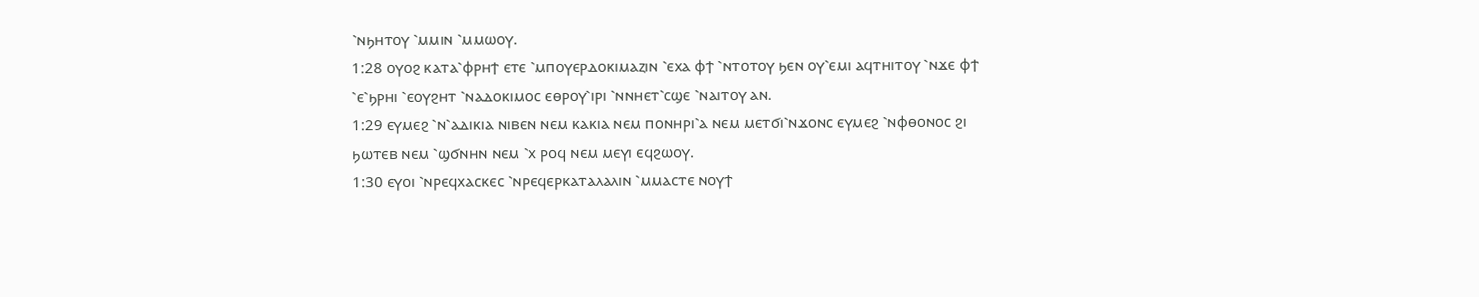⳿ⲛϧⲏⲧⲟⲩ ⳿ⲙⲙⲓⲛ ⳿ⲙⲙⲱⲟⲩ.
1:28 ⲟⲩⲟϩ ⲕⲁⲧⲁ⳿ⲫⲣⲏϯ ⲉⲧⲉ ⳿ⲙⲡⲟⲩⲉⲣⲇⲟⲕⲓⲙⲁⲍⲓⲛ ⳿ⲉⲭⲁ ⲫϯ ⳿ⲛⲧⲟⲧⲟⲩ ϧⲉⲛ ⲟⲩ⳿ⲉⲙⲓ ⲁϥⲧⲏⲓⲧⲟⲩ ⳿ⲛϫⲉ ⲫϯ ⳿ⲉ⳿ϧⲣⲏⲓ ⳿ⲉⲟⲩϩⲏⲧ ⳿ⲛⲁⲇⲟⲕⲓⲙⲟⲥ ⲉⲑⲣⲟⲩ⳿ⲓⲣⲓ ⳿ⲛⲛⲏⲉⲧ⳿ⲥϣⲉ ⳿ⲛⲁⲓⲧⲟⲩ ⲁⲛ.
1:29 ⲉⲩⲙⲉϩ ⳿ⲛ⳿ⲁⲇⲓⲕⲓⲁ ⲛⲓⲃⲉⲛ ⲛⲉⲙ ⲕⲁⲕⲓⲁ ⲛⲉⲙ ⲡⲟⲛⲏⲣⲓ⳿ⲁ ⲛⲉⲙ ⲙⲉⲧϭⲓ⳿ⲛϫⲟⲛⲥ ⲉⲩⲙⲉϩ ⳿ⲛⲫⲑⲟⲛⲟⲥ ϩⲓ ϧⲱⲧⲉⲃ ⲛⲉⲙ ⳿ϣϭⲛⲏⲛ ⲛⲉⲙ ⳿ⲭ ⲣⲟϥ ⲛⲉⲙ ⲙⲉⲩⲓ ⲉϥϩⲱⲟⲩ.
1:30 ⲉⲩⲟⲓ ⳿ⲛⲣⲉϥⲭⲁⲥⲕⲉⲥ ⳿ⲛⲣⲉϥⲉⲣⲕⲁⲧⲁⲗⲁⲗⲓⲛ ⳿ⲙⲙⲁⲥⲧⲉ ⲛⲟⲩϯ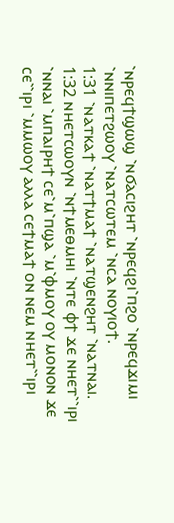⳿ⲛⲣⲉϥϯϣⲱϣ ⳿ⲛϭⲁⲥⲓϩⲏⲧ ⳿ⲛⲣⲉϥϩⲓ⳿ⲡϩⲟ ⳿ⲛⲣⲉϥϫⲓⲙⲓ ⳿ⲛⲛⲓⲡⲉⲧϩⲱⲟⲩ ⳿ⲛⲁⲧⲥⲱⲧⲉⲙ ⳿ⲛⲥⲁ ⲛⲟⲩⲓⲟϯ.
1:31 ⳿ⲛⲁⲧⲕⲁϯ ⳿ⲛⲁⲧϯⲙⲁϯ ⳿ⲛⲁⲧϣⲉⲛϩⲏⲧ ⳿ⲛⲁⲧⲛⲁⲓ.
1:32 ⲛⲏⲉⲧⲥⲱⲟⲩⲛ ⳿ⲛϯⲙⲉⲑⲙⲏⲓ ⳿ⲛⲧⲉ ⲫϯ ϫⲉ ⲛⲏⲉⲧ⳿⳿ⲓⲣⲓ ⳿ⲛⲛⲁⲓ ⳿ⲙⲡⲁⲓⲣⲏϯ ⲥⲉ⳿ⲙ⳿ⲡϣⲁ ⳿ⲙ⳿ⲫⲙⲟⲩ ⲟⲩ ⲙⲟⲛⲟⲛ ϫⲉ ⲥⲉ⳿⳿ⲓⲣⲓ ⳿ⲙⲙⲱⲟⲩ ⲁⲗⲗⲁ ⲥⲉϯⲙⲁϯ ⲟⲛ ⲛⲉⲙ ⲛⲏⲉⲧ⳿⳿ⲓⲣⲓ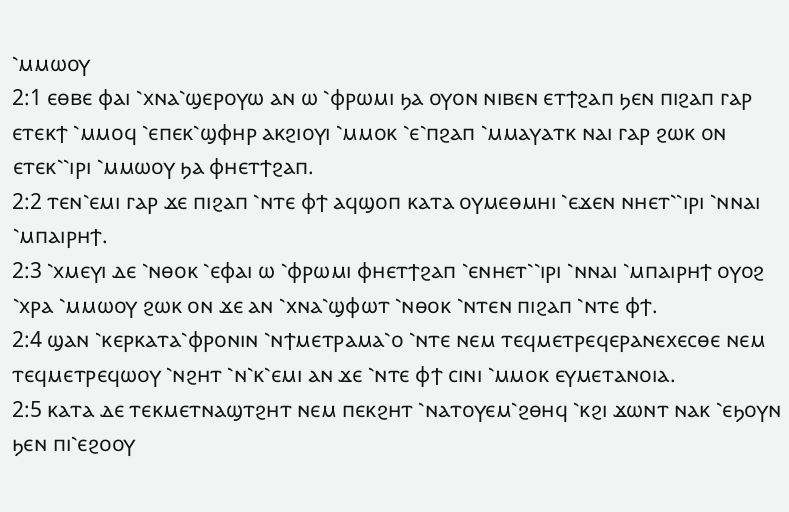⳿ⲙⲙⲱⲟⲩ
2:1 ⲉⲑⲃⲉ ⲫⲁⲓ ⳿ⲭⲛⲁ⳿ϣⲉⲣⲟⲩⲱ ⲁⲛ ⲱ ⳿ⲫⲣⲱⲙⲓ ϧⲁ ⲟⲩⲟⲛ ⲛⲓⲃⲉⲛ ⲉⲧϯϩⲁⲡ ϧⲉⲛ ⲡⲓϩⲁⲡ ⲅⲁⲣ ⲉⲧⲉⲕϯ ⳿ⲙⲙⲟϥ ⳿ⲉⲡⲉⲕ⳿ϣⲫⲏⲣ ⲁⲕϩⲓⲟⲩⲓ ⳿ⲙⲙⲟⲕ ⳿ⲉ⳿ⲡϩⲁⲡ ⳿ⲙⲙⲁⲩⲁⲧⲕ ⲛⲁⲓ ⲅⲁⲣ ϩⲱⲕ ⲟⲛ ⲉⲧⲉⲕ⳿⳿ⲓⲣⲓ ⳿ⲙⲙⲱⲟⲩ ϧⲁ ⲫⲏⲉⲧϯϩⲁⲡ.
2:2 ⲧⲉⲛ⳿ⲉⲙⲓ ⲅⲁⲣ ϫⲉ ⲡⲓϩⲁⲡ ⳿ⲛⲧⲉ ⲫϯ ⲁϥϣⲟⲡ ⲕⲁⲧⲁ ⲟⲩⲙⲉⲑⲙⲏⲓ ⳿ⲉϫⲉⲛ ⲛⲏⲉⲧ⳿⳿ⲓⲣⲓ ⳿ⲛⲛⲁⲓ ⳿ⲙⲡⲁⲓⲣⲏϯ.
2:3 ⳿ⲭⲙⲉⲩⲓ ⲇⲉ ⳿ⲛⲑⲟⲕ ⳿ⲉⲫⲁⲓ ⲱ ⳿ⲫⲣⲱⲙⲓ ⲫⲏⲉⲧϯϩⲁⲡ ⳿ⲉⲛⲏⲉⲧ⳿⳿ⲓⲣⲓ ⳿ⲛⲛⲁⲓ ⳿ⲙⲡⲁⲓⲣⲏϯ ⲟⲩⲟϩ ⳿ⲭⲣⲁ ⳿ⲙⲙⲱⲟⲩ ϩⲱⲕ ⲟⲛ ϫⲉ ⲁⲛ ⳿ⲭⲛⲁ⳿ϣⲫⲱⲧ ⳿ⲛⲑⲟⲕ ⳿ⲛⲧⲉⲛ ⲡⲓϩⲁⲡ ⳿ⲛⲧⲉ ⲫϯ.
2:4 ϣⲁⲛ ⳿ⲕⲉⲣⲕⲁⲧⲁ⳿ⲫⲣⲟⲛⲓⲛ ⳿ⲛϯⲙⲉⲧⲣⲁⲙⲁ⳿ⲟ ⳿ⲛⲧⲉ ⲛⲉⲙ ⲧⲉϥⲙⲉⲧⲣⲉϥⲉⲣⲁⲛⲉⲭⲉⲥⲑⲉ ⲛⲉⲙ ⲧⲉϥⲙⲉⲧⲣⲉϥⲱⲟⲩ ⳿ⲛϩⲏⲧ ⳿ⲛ⳿ⲕ⳿ⲉⲙⲓ ⲁⲛ ϫⲉ ⳿ⲛⲧⲉ ⲫϯ ⲥⲓⲛⲓ ⳿ⲙⲙⲟⲕ ⲉⲩⲙⲉⲧⲁⲛⲟⲓⲁ.
2:5 ⲕⲁⲧⲁ ⲇⲉ ⲧⲉⲕⲙⲉⲧⲛⲁϣⲧϩⲏⲧ ⲛⲉⲙ ⲡⲉⲕϩⲏⲧ ⳿ⲛⲁⲧⲟⲩⲉⲙ⳿ϩⲑⲏϥ ⳿ⲕϩⲓ ϫⲱⲛⲧ ⲛⲁⲕ ⳿ⲉϧⲟⲩⲛ ϧⲉⲛ ⲡⲓ⳿ⲉϩⲟⲟⲩ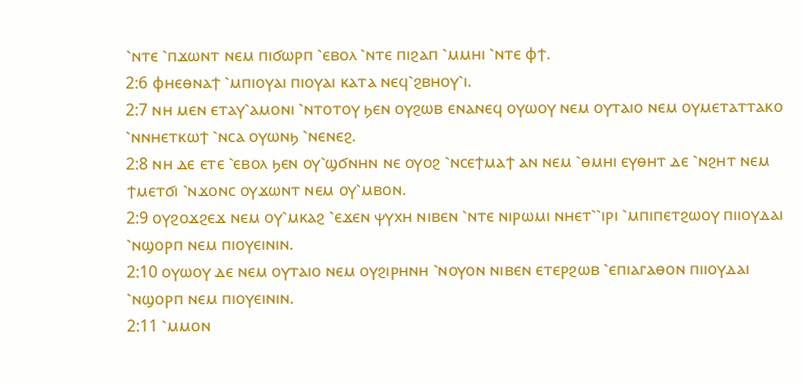⳿ⲛⲧⲉ ⳿ⲡϫⲱⲛⲧ ⲛⲉⲙ ⲡⲓϭⲱⲣⲡ ⳿ⲉⲃⲟⲗ ⳿ⲛⲧⲉ ⲡⲓϩⲁⲡ ⳿ⲙⲙⲏⲓ ⳿ⲛⲧⲉ ⲫϯ.
2:6 ⲫⲏⲉⲑⲛⲁϯ ⳿ⲙⲡⲓⲟⲩⲁⲓ ⲡⲓⲟⲩⲁⲓ ⲕⲁⲧⲁ ⲛⲉϥ⳿ϩⲃⲏⲟⲩ⳿ⲓ.
2:7 ⲛⲏ ⲙⲉⲛ ⲉⲧⲁⲩ⳿ⲁⲙⲟⲛⲓ ⳿ⲛⲧⲟⲧⲟⲩ ϧⲉⲛ ⲟⲩϩⲱⲃ ⲉⲛⲁⲛⲉϥ ⲟⲩⲱⲟⲩ ⲛⲉⲙ ⲟⲩⲧⲁⲓⲟ ⲛⲉⲙ ⲟⲩⲙⲉⲧⲁⲧⲧⲁⲕⲟ ⳿ⲛⲛⲏⲉⲧⲕⲱϯ ⳿ⲛⲥⲁ ⲟⲩⲱⲛϧ ⳿ⲛⲉⲛⲉϩ.
2:8 ⲛⲏ ⲇⲉ ⲉⲧⲉ ⳿ⲉⲃⲟⲗ ϧⲉⲛ ⲟⲩ⳿ϣϭⲛⲏⲛ ⲛⲉ ⲟⲩⲟϩ ⳿ⲛⲥⲉϯⲙⲁϯ ⲁⲛ ⲛⲉⲙ ⳿ⲑⲙⲏⲓ ⲉⲩⲑⲏⲧ ⲇⲉ ⳿ⲛϩⲏⲧ ⲛⲉⲙ ϯⲙⲉⲧϭⲓ ⳿ⲛϫⲟⲛⲥ ⲟⲩϫⲱⲛⲧ ⲛⲉⲙ ⲟⲩ⳿ⲙⲃⲟⲛ.
2:9 ⲟⲩϩⲟϫϩⲉϫ ⲛⲉⲙ ⲟⲩ⳿ⲙⲕⲁϩ ⳿ⲉϫⲉⲛ ⲯⲩⲭⲏ ⲛⲓⲃⲉⲛ ⳿ⲛⲧⲉ ⲛⲓⲣⲱⲙⲓ ⲛⲏⲉⲧ⳿⳿ⲓⲣⲓ ⳿ⲙⲡⲓⲡⲉⲧϩⲱⲟⲩ ⲡⲓⲓⲟⲩⲇⲁⲓ ⳿ⲛϣⲟⲣⲡ ⲛⲉⲙ ⲡⲓⲟⲩⲉⲓⲛⲓⲛ.
2:10 ⲟⲩⲱⲟⲩ ⲇⲉ ⲛⲉⲙ ⲟⲩⲧⲁⲓⲟ ⲛⲉⲙ ⲟⲩϩⲓⲣⲏⲛⲏ ⳿ⲛⲟⲩⲟⲛ ⲛⲓⲃⲉⲛ ⲉⲧⲉⲣϩⲱⲃ ⳿ⲉⲡⲓⲁⲅⲁⲑⲟⲛ ⲡⲓⲓⲟⲩⲇⲁⲓ ⳿ⲛϣⲟⲣⲡ ⲛⲉⲙ ⲡⲓⲟⲩⲉⲓⲛⲓⲛ.
2:11 ⳿ⲙⲙⲟⲛ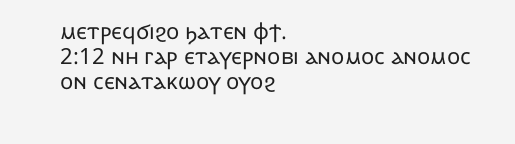ⲙⲉⲧⲣⲉϥϭⲓϩⲟ ϧⲁⲧⲉⲛ ⲫϯ.
2:12 ⲛⲏ ⲅⲁⲣ ⲉⲧⲁⲩⲉⲣⲛⲟⲃⲓ ⲁⲛⲟⲙⲟⲥ ⲁⲛⲟⲙⲟⲥ ⲟⲛ ⲥⲉⲛⲁⲧⲁⲕⲱⲟⲩ ⲟⲩⲟϩ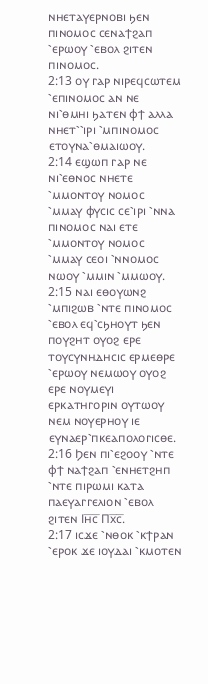ⲛⲏⲉⲧⲁⲩⲉⲣⲛⲟⲃⲓ ϧⲉⲛ ⲡⲓⲛⲟⲙⲟⲥ ⲥⲉⲛⲁϯϩⲁⲡ ⳿ⲉⲣⲱⲟⲩ ⳿ⲉⲃⲟⲗ ϩⲓⲧⲉⲛ ⲡⲓⲛⲟⲙⲟⲥ.
2:13 ⲟⲩ ⲅⲁⲣ ⲛⲓⲣⲉϥⲥⲱⲧⲉⲙ ⳿ⲉⲡⲓⲛⲟⲙⲟⲥ ⲁⲛ ⲛⲉ ⲛⲓ⳿ⲑⲙⲏⲓ ϧⲁⲧⲉⲛ ⲫϯ ⲁⲗⲗⲁ ⲛⲏⲉⲧ⳿⳿ⲓⲣⲓ ⳿ⲙⲡⲓⲛⲟⲙⲟⲥ ⲉⲧⲟⲩⲛⲁ⳿ⲑⲙⲁⲓⲱⲟⲩ.
2:14 ⲉϣⲱⲡ ⲅⲁⲣ ⲛⲉ ⲛⲓ⳿ⲉⲑⲛⲟⲥ ⲛⲏⲉⲧⲉ ⳿ⲙⲙⲟⲛⲧⲟⲩ ⲛⲟⲙⲟⲥ ⳿ⲙⲙⲁⲩ ⲫⲩⲥⲓⲥ ⲥⲉ⳿ⲓⲣⲓ ⳿ⲛⲛⲁ ⲡⲓⲛⲟⲙⲟⲥ ⲛⲁⲓ ⲉⲧⲉ ⳿ⲙⲙⲟⲛⲧⲟⲩ ⲛⲟⲙⲟⲥ ⳿ⲙⲙⲁⲩ ⲥⲉⲟⲓ ⳿ⲛⲛⲟⲙⲟⲥ ⲛⲱⲟⲩ ⳿ⲙⲙⲓⲛ ⳿ⲙⲙⲱⲟⲩ.
2:15 ⲛⲁⲓ ⲉⲑⲟⲩⲱⲛϩ ⳿ⲙⲡⲓϩⲱⲃ ⳿ⲛⲧⲉ ⲡⲓⲛⲟⲙⲟⲥ ⳿ⲉⲃⲟⲗ ⲉϥ⳿ⲥϧⲏⲟⲩⲧ ϧⲉⲛ ⲡⲟⲩϩⲏⲧ ⲟⲩⲟϩ ⲉⲣⲉ ⲧⲟⲩⲥⲩⲛⲏⲇⲏⲥⲓⲥ ⲉⲣⲙⲉⲑⲣⲉ ⳿ⲉⲣⲱⲟⲩ ⲛⲉⲙⲱⲟⲩ ⲟⲩⲟϩ ⲉⲣⲉ ⲛⲟⲩⲙⲉⲩⲓ ⲉⲣⲕⲁⲧⲏⲅⲟⲣⲓⲛ ⲟⲩⲧⲱⲟⲩ ⲛⲉⲙ ⲛⲟⲩⲉⲣⲏⲟⲩ ⲓⲉ ⲉⲩⲛⲁⲉⲣ⳿ⲡⲕⲉⲁⲡⲟⲗⲟⲅⲓⲥⲑⲉ.
2:16 Ϧⲉⲛ ⲡⲓ⳿ⲉϩⲟⲟⲩ ⳿ⲛⲧⲉ ⲫϯ ⲛⲁϯϩⲁⲡ ⳿ⲉⲛⲏⲉⲧϩⲏⲡ ⳿ⲛⲧⲉ ⲡⲓⲣⲱⲙⲓ ⲕⲁⲧⲁ ⲡⲁⲉⲩⲁⲅⲅⲉⲗⲓⲟⲛ ⳿ⲉⲃⲟⲗ ϩⲓⲧⲉⲛ Ⲓⲏ̅ⲥ̅ Ⲡⲭ̅ⲥ̅.
2:17 ⲓⲥϫⲉ ⳿ⲛⲑⲟⲕ ⳿ⲕϯⲣⲁⲛ ⳿ⲉⲣⲟⲕ ϫⲉ ⲓⲟⲩⲇⲁⲓ ⳿ⲕⲙⲟⲧⲉⲛ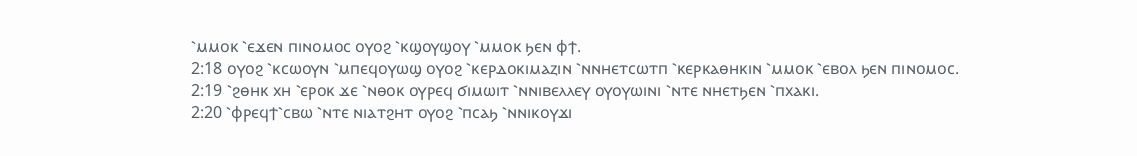⳿ⲙⲙⲟⲕ ⳿ⲉϫⲉⲛ ⲡⲓⲛⲟⲙⲟⲥ ⲟⲩⲟϩ ⳿ⲕϣⲟⲩϣⲟⲩ ⳿ⲙⲙⲟⲕ ϧⲉⲛ ⲫϯ.
2:18 ⲟⲩⲟϩ ⳿ⲕⲥⲱⲟⲩⲛ ⳿ⲙⲡⲉϥⲟⲩⲱϣ ⲟⲩⲟϩ ⳿ⲕⲉⲣⲇⲟⲕⲓⲙⲁⲍⲓⲛ ⳿ⲛⲛⲏⲉⲧⲥⲱⲧⲡ ⳿ⲕⲉⲣⲕⲁⲑⲏⲕⲓⲛ ⳿ⲙⲙⲟⲕ ⳿ⲉⲃⲟⲗ ϧⲉⲛ ⲡⲓⲛⲟⲙⲟⲥ.
2:19 ⳿ϩⲑⲏⲕ ⲭⲏ ⳿ⲉⲣⲟⲕ ϫⲉ ⳿ⲛⲑⲟⲕ ⲟⲩⲣⲉϥ ϭⲓⲙⲱⲓⲧ ⳿ⲛⲛⲓⲃⲉⲗⲗⲉⲩ ⲟⲩⲟⲩⲱⲓⲛⲓ ⳿ⲛⲧⲉ ⲛⲏⲉⲧϧⲉⲛ ⳿ⲡⲭⲁⲕⲓ.
2:20 ⳿ⲫⲣⲉϥϯ⳿ⲥⲃⲱ ⳿ⲛⲧⲉ ⲛⲓⲁⲧϩⲏⲧ ⲟⲩⲟϩ ⳿ⲡⲥⲁϧ ⳿ⲛⲛⲓⲕⲟⲩϫⲓ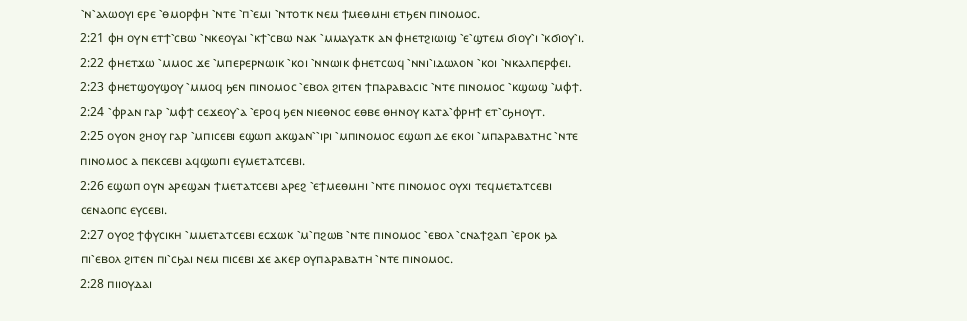⳿ⲛ⳿ⲁⲗⲱⲟⲩⲓ ⲉⲣⲉ ⳿ⲑⲙⲟⲣⲫⲏ ⳿ⲛⲧⲉ ⳿ⲡ⳿ⲉⲙⲓ ⳿ⲛⲧⲟⲧⲕ ⲛⲉⲙ ϯⲙⲉⲑⲙⲏⲓ ⲉⲧϧⲉⲛ ⲡⲓⲛⲟⲙⲟⲥ.
2:21 ⲫⲏ ⲟⲩⲛ ⲉⲧϯ⳿ⲥⲃⲱ ⳿ⲛⲕⲉⲟⲩⲁⲓ ⳿ⲕϯ⳿ⲥⲃⲱ ⲛⲁⲕ ⳿ⲙⲙⲁⲩⲁⲧⲕ ⲁⲛ ⲫⲏⲉⲧϩⲓⲱⲓϣ ⳿ⲉ⳿ϣⲧⲉⲙ ϭⲓⲟⲩ⳿ⲓ ⳿ⲕϭⲓⲟⲩ⳿ⲓ.
2:22 ⲫⲏⲉⲧϫⲱ ⳿ⲙⲙⲟⲥ ϫⲉ ⳿ⲙⲡⲉⲣⲉⲣⲛⲱⲓⲕ ⳿ⲕⲟⲓ ⳿ⲛⲛⲱⲓⲕ ⲫⲏⲉⲧⲥⲱϥ ⳿ⲛⲛⲓ⳿ⲓⲇⲱⲗⲟⲛ ⳿ⲕⲟⲓ ⳿ⲛⲕⲁⲗⲡⲉⲣⲫⲉⲓ.
2:23 ⲫⲏⲉⲧϣⲟⲩϣⲟⲩ ⳿ⲙⲙⲟϥ ϧⲉⲛ ⲡⲓⲛⲟⲙⲟⲥ ⳿ⲉⲃⲟⲗ ϩⲓⲧⲉⲛ ϯⲡⲁⲣⲁⲃⲁⲥⲓⲥ ⳿ⲛⲧⲉ ⲡⲓⲛⲟⲙⲟⲥ ⳿ⲕϣⲱϣ ⳿ⲙⲫϯ.
2:24 ⳿ⲫⲣⲁⲛ ⲅⲁⲣ ⳿ⲙⲫϯ ⲥⲉϫⲉⲟⲩ⳿ⲁ ⳿ⲉⲣⲟϥ ϧⲉⲛ ⲛⲓⲉⲑⲛⲟⲥ ⲉⲑⲃⲉ ⲑⲏⲛⲟⲩ ⲕⲁⲧⲁ⳿ⲫⲣⲏϯ ⲉⲧ⳿ⲥϧⲏⲟⲩⲧ.
2:25 ⲟⲩⲟⲛ ϩⲏⲟⲩ ⲅⲁⲣ ⳿ⲙⲡⲓⲥⲉⲃⲓ ⲉϣⲱⲡ ⲁⲕϣⲁⲛ⳿⳿ⲓⲣⲓ ⳿ⲙⲡⲓⲛⲟⲙⲟⲥ ⲉϣⲱⲡ ⲇⲉ ⲉⲕⲟⲓ ⳿ⲙⲡⲁⲣⲁⲃⲁⲧⲏⲥ ⳿ⲛⲧⲉ ⲡⲓⲛⲟⲙⲟⲥ ⲁ ⲡⲉⲕⲥⲉⲃⲓ ⲁϥϣⲱⲡⲓ ⲉⲩⲙⲉⲧⲁⲧⲥⲉⲃⲓ.
2:26 ⲉϣⲱⲡ ⲟⲩⲛ ⲁⲣⲉϣⲁⲛ ϯⲙⲉⲧⲁⲧⲥⲉⲃⲓ ⲁⲣⲉϩ ⳿ⲉϯⲙⲉⲑⲙⲏⲓ ⳿ⲛⲧⲉ ⲡⲓⲛⲟⲙⲟⲥ ⲟⲩⲭⲓ ⲧⲉϥⲙⲉⲧⲁⲧⲥⲉⲃⲓ ⲥⲉⲛⲁⲟⲡⲥ ⲉⲩⲥⲉⲃⲓ.
2:27 ⲟⲩⲟϩ ϯⲫⲩⲥⲓⲕⲏ ⳿ⲙⲙⲉⲧⲁⲧⲥⲉⲃⲓ ⲉⲥϫⲱⲕ ⳿ⲙ⳿ⲡϩⲱⲃ ⳿ⲛⲧⲉ ⲡⲓⲛⲟⲙⲟⲥ ⳿ⲉⲃⲟⲗ ⳿ⲥⲛⲁϯϩⲁⲡ ⳿ⲉⲣⲟⲕ ϧⲁ ⲡⲓ⳿ⲉⲃⲟⲗ ϩⲓⲧⲉⲛ ⲡⲓ⳿ⲥϧⲁⲓ ⲛⲉⲙ ⲡⲓⲥⲉⲃⲓ ϫⲉ ⲁⲕⲉⲣ ⲟⲩⲡⲁⲣⲁⲃⲁⲧⲏ ⳿ⲛⲧⲉ ⲡⲓⲛⲟⲙⲟⲥ.
2:28 ⲡⲓⲓⲟⲩⲇⲁⲓ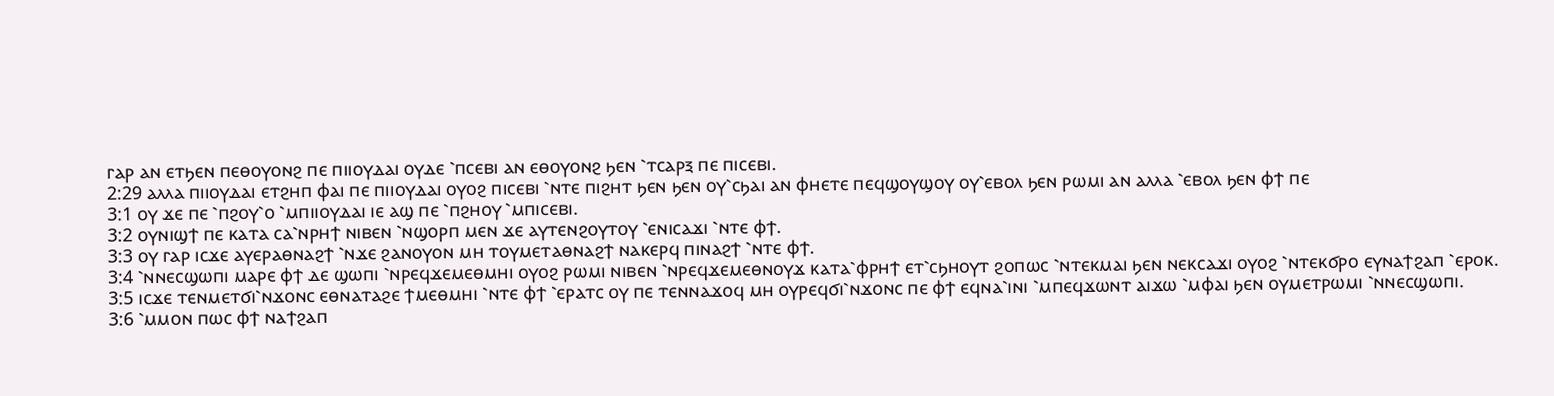ⲅⲁⲣ ⲁⲛ ⲉⲧϧⲉⲛ ⲡⲉⲑⲟⲩⲟⲛϩ ⲡⲉ ⲡⲓⲓⲟⲩⲇⲁⲓ ⲟⲩⲇⲉ ⳿ⲡⲥⲉⲃⲓ ⲁⲛ ⲉⲑⲟⲩⲟⲛϩ ϧⲉⲛ ⳿ⲧⲥⲁⲣⲝ ⲡⲉ ⲡⲓⲥⲉⲃⲓ.
2:29 ⲁⲗⲗⲁ ⲡⲓⲓⲟⲩⲇⲁⲓ ⲉⲧϩⲏⲡ ⲫⲁⲓ ⲡⲉ ⲡⲓⲓⲟⲩⲇⲁⲓ ⲟⲩⲟϩ ⲡⲓⲥⲉⲃⲓ ⳿ⲛⲧⲉ ⲡⲓϩⲏⲧ ϧⲉⲛ ϧⲉⲛ ⲟⲩ⳿ⲥϧⲁⲓ ⲁⲛ ⲫⲏⲉⲧⲉ ⲡⲉϥϣⲟⲩϣⲟⲩ ⲟⲩ⳿ⲉⲃⲟⲗ ϧⲉⲛ ⲣⲱⲙⲓ ⲁⲛ ⲁⲗⲗⲁ ⳿ⲉⲃⲟⲗ ϧⲉⲛ ⲫϯ ⲡⲉ
3:1 ⲟⲩ ϫⲉ ⲡⲉ ⳿ⲡϩⲟⲩ⳿ⲟ ⳿ⲙⲡⲓⲓⲟⲩⲇⲁⲓ ⲓⲉ ⲁϣ ⲡⲉ ⳿ⲡϩⲏⲟⲩ ⳿ⲙⲡⲓⲥⲉⲃⲓ.
3:2 ⲟⲩⲛⲓϣϯ ⲡⲉ ⲕⲁⲧⲁ ⲥⲁ⳿ⲛⲣⲏϯ ⲛⲓⲃⲉⲛ ⳿ⲛϣⲟⲣⲡ ⲙⲉⲛ ϫⲉ ⲁⲩⲧⲉⲛϩⲟⲩⲧⲟⲩ ⳿ⲉⲛⲓⲥⲁϫⲓ ⳿ⲛⲧⲉ ⲫϯ.
3:3 ⲟⲩ ⲅⲁⲣ ⲓⲥϫⲉ ⲁⲩⲉⲣⲁⲑⲛⲁϩϯ ⳿ⲛϫⲉ ϩⲁⲛⲟⲩⲟⲛ ⲙⲏ ⲧⲟⲩⲙⲉⲧⲁⲑⲛⲁϩϯ ⲛⲁⲕⲉⲣϥ ⲡⲓⲛⲁϩϯ ⳿ⲛⲧⲉ ⲫϯ.
3:4 ⳿ⲛⲛⲉⲥϣⲱⲡⲓ ⲙⲁⲣⲉ ⲫϯ ⲇⲉ ϣⲱⲡⲓ ⳿ⲛⲣⲉϥϫⲉⲙⲉⲑⲙⲏⲓ ⲟⲩⲟϩ ⲣⲱⲙⲓ ⲛⲓⲃⲉⲛ ⳿ⲛⲣⲉϥϫⲉⲙⲉⲑⲛⲟⲩϫ ⲕⲁⲧⲁ⳿ⲫⲣⲏϯ ⲉⲧ⳿ⲥϧⲏⲟⲩⲧ ϩⲟⲡⲱⲥ ⳿ⲛⲧⲉⲕⲙⲁⲓ ϧⲉⲛ ⲛⲉⲕⲥⲁϫⲓ ⲟⲩⲟϩ ⳿ⲛⲧⲉⲕϭⲣⲟ ⲉⲩⲛⲁϯϩⲁⲡ ⳿ⲉⲣⲟⲕ.
3:5 ⲓⲥϫⲉ ⲧⲉⲛⲙⲉⲧϭⲓ⳿ⲛϫⲟⲛⲥ ⲉⲑⲛⲁⲧⲁϩⲉ ϯⲙⲉⲑⲙⲏⲓ ⳿ⲛⲧⲉ ⲫϯ ⳿ⲉⲣⲁⲧⲥ ⲟⲩ ⲡⲉ ⲧⲉⲛⲛⲁϫⲟϥ ⲙⲏ ⲟⲩⲣⲉϥϭⲓ⳿ⲛϫⲟⲛⲥ ⲡⲉ ⲫϯ ⲉϥⲛⲁ⳿ⲓⲛⲓ ⳿ⲙⲡⲉϥϫⲱⲛⲧ ⲁⲓϫⲱ ⳿ⲙⲫⲁⲓ ϧⲉⲛ ⲟⲩⲙⲉⲧⲣⲱⲙⲓ ⳿ⲛⲛⲉⲥϣⲱⲡⲓ.
3:6 ⳿ⲙⲙⲟⲛ ⲡⲱⲥ ⲫϯ ⲛⲁϯϩⲁⲡ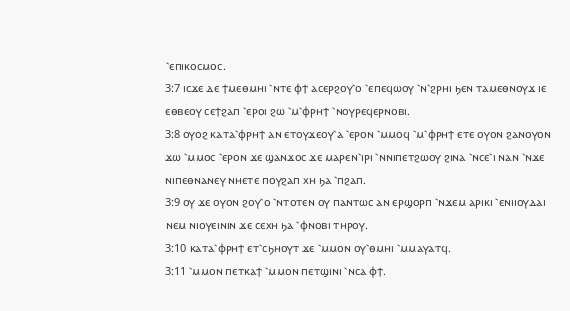⳿ⲉⲡⲓⲕⲟⲥⲙⲟⲥ.
3:7 ⲓⲥϫⲉ ⲇⲉ ϯⲙⲉⲑⲙⲏⲓ ⳿ⲛⲧⲉ ⲫϯ ⲁⲥⲉⲣϩⲟⲩ⳿ⲟ ⳿ⲉⲡⲉϥⲱⲟⲩ ⳿ⲛ⳿ϩⲣⲏⲓ ϧⲉⲛ ⲧⲁⲙⲉⲑⲛⲟⲩϫ ⲓⲉ ⲉⲑⲃⲉⲟⲩ ⲥⲉϯϩⲁⲡ ⳿ⲉⲣⲟⲓ ϩⲱ ⳿ⲙ⳿ⲫⲣⲏϯ ⳿ⲛⲟⲩⲣⲉϥⲉⲣⲛⲟⲃⲓ.
3:8 ⲟⲩⲟϩ ⲕⲁⲧⲁ⳿ⲫⲣⲏϯ ⲁⲛ ⲉⲧⲟⲩϫⲉⲟⲩ⳿ⲁ ⳿ⲉⲣⲟⲛ ⳿ⲙⲙⲟϥ ⳿ⲙ⳿ⲫⲣⲏϯ ⲉⲧⲉ ⲟⲩⲟⲛ ϩⲁⲛⲟⲩⲟⲛ ϫⲱ ⳿ⲙⲙⲟⲥ ⳿ⲉⲣⲟⲛ ϫⲉ ϣⲁⲛϫⲟⲥ ϫⲉ ⲙⲁⲣⲉⲛ⳿ⲓⲣⲓ ⳿ⲛⲛⲓⲡⲉⲧϩⲱⲟⲩ ϩⲓⲛⲁ ⳿ⲛⲥⲉ⳿ⲓ ⲛⲁⲛ ⳿ⲛϫⲉ ⲛⲓⲡⲉⲑⲛⲁⲛⲉⲩ ⲛⲏⲉⲧⲉ ⲡⲟⲩϩⲁⲡ ⲭⲏ ϧⲁ ⳿ⲡϩⲁⲡ.
3:9 ⲟⲩ ϫⲉ ⲟⲩⲟⲛ ϩⲟⲩ⳿ⲟ ⳿ⲛⲧⲟⲧⲉⲛ ⲟⲩ ⲡⲁⲛⲧⲱⲥ ⲁⲛ ⲉⲣϣⲟⲣⲡ ⳿ⲛϫⲉⲙ ⲁⲣⲓⲕⲓ ⳿ⲉⲛⲓⲓⲟⲩⲇⲁⲓ ⲛⲉⲙ ⲛⲓⲟⲩⲉⲓⲛⲓⲛ ϫⲉ ⲥⲉⲭⲏ ϧⲁ ⳿ⲫⲛⲟⲃⲓ ⲧⲏⲣⲟⲩ.
3:10 ⲕⲁⲧⲁ⳿ⲫⲣⲏϯ ⲉⲧ⳿ⲥϧⲏⲟⲩⲧ ϫⲉ ⳿ⲙⲙⲟⲛ ⲟⲩ⳿ⲑⲙⲏⲓ ⳿ⲙⲙⲁⲩⲁⲧϥ.
3:11 ⳿ⲙⲙⲟⲛ ⲡⲉⲧⲕⲁϯ ⳿ⲙⲙⲟⲛ ⲡⲉⲧϣⲓⲛⲓ ⳿ⲛⲥⲁ ⲫϯ.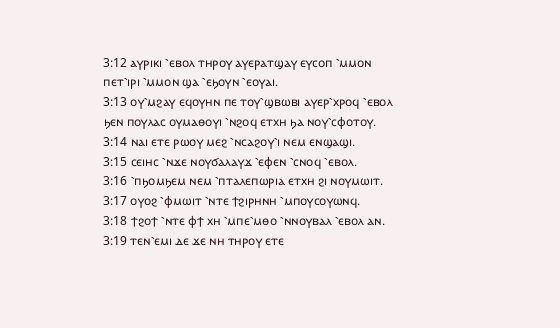3:12 ⲁⲩⲣⲓⲕⲓ ⳿ⲉⲃⲟⲗ ⲧⲏⲣⲟⲩ ⲁⲩⲉⲣⲁⲧϣⲁⲩ ⲉⲩⲥⲟⲡ ⳿ⲙⲙⲟⲛ ⲡⲉⲧ⳿ⲓⲣⲓ ⳿ⲙⲙⲟⲛ ϣⲁ ⳿ⲉϧⲟⲩⲛ ⳿ⲉⲟⲩⲁⲓ.
3:13 ⲟⲩ⳿ⲙϩⲁⲩ ⲉϥⲟⲩⲏⲛ ⲡⲉ ⲧⲟⲩ⳿ϣⲃⲱⲃⲓ ⲁⲩⲉⲣ⳿ⲭⲣⲟϥ ⳿ⲉⲃⲟⲗ ϧⲉⲛ ⲡⲟⲩⲗⲁⲥ ⲟⲩⲙⲁⲑⲟⲩⲓ ⳿ⲛϩⲟϥ ⲉⲧⲭⲏ ϧⲁ ⲛⲟⲩ⳿ⲥⲫⲟⲧⲟⲩ.
3:14 ⲛⲁⲓ ⲉⲧⲉ ⲣⲱⲟⲩ ⲙⲉϩ ⳿ⲛⲥⲁϩⲟⲩ⳿ⲓ ⲛⲉⲙ ⲉⲛϣⲁϣⲓ.
3:15 ⲥⲉⲓⲏⲥ ⳿ⲛϫⲉ ⲛⲟⲩϭⲁⲗⲁⲩϫ ⳿ⲉⲫⲉⲛ ⳿ⲥⲛⲟϥ ⳿ⲉⲃⲟⲗ.
3:16 ⳿ⲡϧⲟⲙϧⲉⲙ ⲛⲉⲙ ⳿ⲡⲧⲁⲗⲉⲡⲱⲣⲓⲁ ⲉⲧⲭⲏ ϩⲓ ⲛⲟⲩⲙⲱⲓⲧ.
3:17 ⲟⲩⲟϩ ⳿ⲫⲙⲱⲓⲧ ⳿ⲛⲧⲉ ϯϩⲓⲣⲏⲛⲏ ⳿ⲙⲡⲟⲩⲥⲟⲩⲱⲛϥ.
3:18 ϯϩⲟϯ ⳿ⲛⲧⲉ ⲫϯ ⲭⲏ ⳿ⲙⲡⲉ⳿ⲙⲑⲟ ⳿ⲛⲛⲟⲩⲃⲁⲗ ⳿ⲉⲃⲟⲗ ⲁⲛ.
3:19 ⲧⲉⲛ⳿ⲉⲙⲓ ⲇⲉ ϫⲉ ⲛⲏ ⲧⲏⲣⲟⲩ ⲉⲧⲉ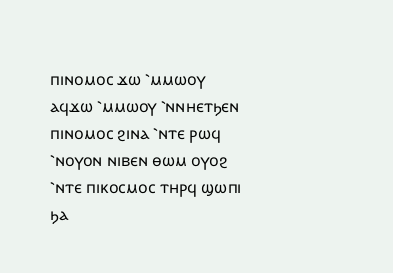ⲡⲓⲛⲟⲙⲟⲥ ϫⲱ ⳿ⲙⲙⲱⲟⲩ ⲁϥϫⲱ ⳿ⲙⲙⲱⲟⲩ ⳿ⲛⲛⲏⲉⲧϧⲉⲛ ⲡⲓⲛⲟⲙⲟⲥ ϩⲓⲛⲁ ⳿ⲛⲧⲉ ⲣⲱϥ ⳿ⲛⲟⲩⲟⲛ ⲛⲓⲃⲉⲛ ⲑⲱⲙ ⲟⲩⲟϩ ⳿ⲛⲧⲉ ⲡⲓⲕⲟⲥⲙⲟⲥ ⲧⲏⲣϥ ϣⲱⲡⲓ ϧⲁ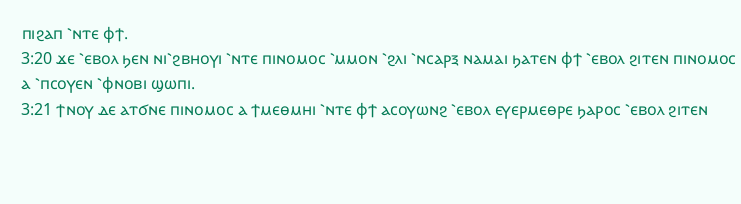ⲡⲓϩⲁⲡ ⳿ⲛⲧⲉ ⲫϯ.
3:20 ϫⲉ ⳿ⲉⲃⲟⲗ ϧⲉⲛ ⲛⲓ⳿ϩⲃⲏⲟⲩⲓ ⳿ⲛⲧⲉ ⲡⲓⲛⲟⲙⲟⲥ ⳿ⲙⲙⲟⲛ ⳿ϩⲗⲓ ⳿ⲛⲥⲁⲣⲝ ⲛⲁⲙⲁⲓ ϧⲁⲧⲉⲛ ⲫϯ ⳿ⲉⲃⲟⲗ ϩⲓⲧⲉⲛ ⲡⲓⲛⲟⲙⲟⲥ ⲁ ⳿ⲡⲥⲟⲩⲉⲛ ⳿ⲫⲛⲟⲃⲓ ϣⲱⲡⲓ.
3:21 ϯⲛⲟⲩ ⲇⲉ ⲁⲧϭⲛⲉ ⲡⲓⲛⲟⲙⲟⲥ ⲁ ϯⲙⲉⲑⲙⲏⲓ ⳿ⲛⲧⲉ ⲫϯ ⲁⲥⲟⲩⲱⲛϩ ⳿ⲉⲃⲟⲗ ⲉⲩⲉⲣⲙⲉⲑⲣⲉ ϧⲁⲣⲟⲥ ⳿ⲉⲃⲟⲗ ϩⲓⲧⲉⲛ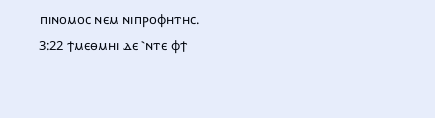ⲡⲓⲛⲟⲙⲟⲥ ⲛⲉⲙ ⲛⲓⲡⲣⲟⲫⲏⲧⲏⲥ.
3:22 ϯⲙⲉⲑⲙⲏⲓ ⲇⲉ ⳿ⲛⲧⲉ ⲫϯ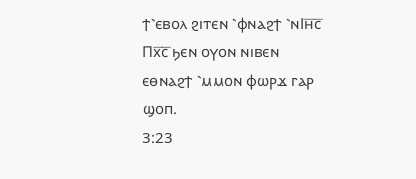ϯ⳿ⲉⲃⲟⲗ ϩⲓⲧⲉⲛ ⳿ⲫⲛⲁϩϯ ⳿ⲛⲒⲏ̅ⲥ̅ Ⲡⲭ̅ⲥ̅ ϧⲉⲛ ⲟⲩⲟⲛ ⲛⲓⲃⲉⲛ ⲉⲑⲛⲁϩϯ ⳿ⲙⲙⲟⲛ ⲫⲱⲣϫ ⲅⲁⲣ ϣⲟⲡ.
3:23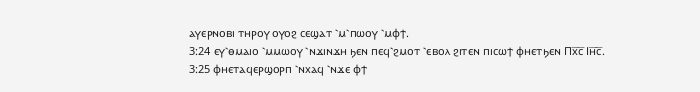ⲁⲩⲉⲣⲛⲟⲃⲓ ⲧⲏⲣⲟⲩ ⲟⲩⲟϩ ⲥⲉϣⲁⲧ ⳿ⲙ⳿ⲡⲱⲟⲩ ⳿ⲙⲫϯ.
3:24 ⲉⲩ⳿ⲑⲙⲁⲓⲟ ⳿ⲙⲙⲱⲟⲩ ⳿ⲛϫⲓⲛϫⲏ ϧⲉⲛ ⲡⲉϥ⳿ϩⲙⲟⲧ ⳿ⲉⲃⲟⲗ ϩⲓⲧⲉⲛ ⲡⲓⲥⲱϯ ⲫⲏⲉⲧϧⲉⲛ Ⲡⲭ̅ⲥ̅ Ⲓⲏ̅ⲥ̅.
3:25 ⲫⲏⲉⲧⲁϥⲉⲣϣⲟⲣⲡ ⳿ⲛⲭⲁϥ ⳿ⲛϫⲉ ⲫϯ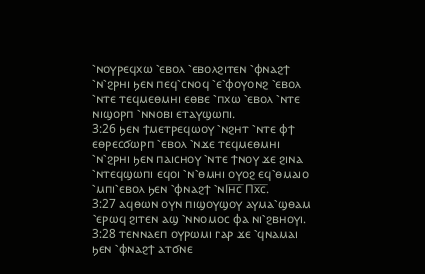⳿ⲛⲟⲩⲣⲉϥⲭⲱ ⳿ⲉⲃⲟⲗ ⳿ⲉⲃⲟⲗϩⲓⲧⲉⲛ ⳿ⲫⲛⲁϩϯ ⳿ⲛ⳿ϩⲣⲏⲓ ϧⲉⲛ ⲡⲉϥ⳿ⲥⲛⲟϥ ⳿ⲉ⳿ⲫⲟⲩⲟⲛϩ ⳿ⲉⲃⲟⲗ ⳿ⲛⲧⲉ ⲧⲉϥⲙⲉⲑⲙⲏⲓ ⲉⲑⲃⲉ ⳿ⲡⲭⲱ ⳿ⲉⲃⲟⲗ ⳿ⲛⲧⲉ ⲛⲓϣⲟⲣⲡ ⳿ⲛⲛⲟⲃⲓ ⲉⲧⲁⲩϣⲱⲡⲓ.
3:26 ϧⲉⲛ ϯⲙⲉⲧⲣⲉϥⲱⲟⲩ ⳿ⲛϩⲏⲧ ⳿ⲛⲧⲉ ⲫϯ ⲉⲑⲣⲉⲥϭⲱⲣⲡ ⳿ⲉⲃⲟⲗ ⳿ⲛϫⲉ ⲧⲉϥⲙⲉⲑⲙⲏⲓ ⳿ⲛ⳿ϩⲣⲏⲓ ϧⲉⲛ ⲡⲁⲓⲥⲏⲟⲩ ⳿ⲛⲧⲉ ϯⲛⲟⲩ ϫⲉ ϩⲓⲛⲁ ⳿ⲛⲧⲉϥϣⲱⲡⲓ ⲉϥⲟⲓ ⳿ⲛ⳿ⲑⲙⲏⲓ ⲟⲩⲟϩ ⲉϥ⳿ⲑⲙⲁⲓⲟ ⳿ⲙⲡⲓ⳿ⲉⲃⲟⲗ ϧⲉⲛ ⳿ⲫⲛⲁϩϯ ⳿ⲛⲒⲏ̅ⲥ̅ Ⲡⲭ̅ⲥ̅.
3:27 ⲁϥⲑⲱⲛ ⲟⲩⲛ ⲡⲓϣⲟⲩϣⲟⲩ ⲁⲩⲙⲁ⳿ϣⲑⲁⲙ ⳿ⲉⲣⲱϥ ϩⲓⲧⲉⲛ ⲁϣ ⳿ⲛⲛⲟⲙⲟⲥ ⲫⲁ ⲛⲓ⳿ϩⲃⲏⲟⲩⲓ.
3:28 ⲧⲉⲛⲛⲁⲉⲡ ⲟⲩⲣⲱⲙⲓ ⲅⲁⲣ ϫⲉ ⳿ϥⲛⲁⲙⲁⲓ ϧⲉⲛ ⳿ⲫⲛⲁϩϯ ⲁⲧϭⲛⲉ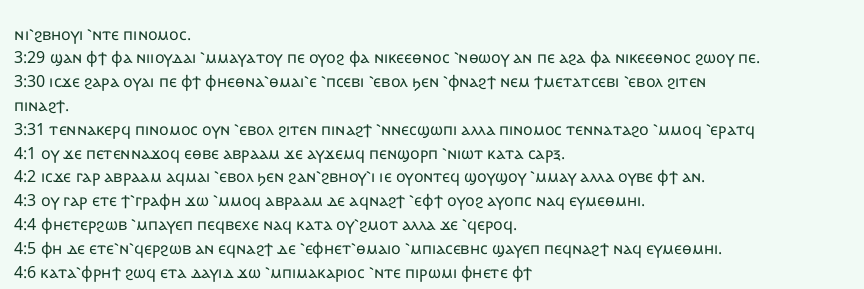ⲛⲓ⳿ϩⲃⲏⲟⲩⲓ ⳿ⲛⲧⲉ ⲡⲓⲛⲟⲙⲟⲥ.
3:29 ϣⲁⲛ ⲫϯ ⲫⲁ ⲛⲓⲓⲟⲩⲇⲁⲓ ⳿ⲙⲙⲁⲩⲁⲧⲟⲩ ⲡⲉ ⲟⲩⲟϩ ⲫⲁ ⲛⲓⲕⲉⲉⲑⲛⲟⲥ ⳿ⲛⲑⲱⲟⲩ ⲁⲛ ⲡⲉ ⲁϩⲁ ⲫⲁ ⲛⲓⲕⲉⲉⲑⲛⲟⲥ ϩⲱⲟⲩ ⲡⲉ.
3:30 ⲓⲥϫⲉ ϩⲁⲣⲁ ⲟⲩⲁⲓ ⲡⲉ ⲫϯ ⲫⲏⲉⲑⲛⲁ⳿ⲑⲙⲁⲓ⳿ⲉ ⳿ⲡⲥⲉⲃⲓ ⳿ⲉⲃⲟⲗ ϧⲉⲛ ⳿ⲫⲛⲁϩϯ ⲛⲉⲙ ϯⲙⲉⲧⲁⲧⲥⲉⲃⲓ ⳿ⲉⲃⲟⲗ ϩⲓⲧⲉⲛ ⲡⲓⲛⲁϩϯ.
3:31 ⲧⲉⲛⲛⲁⲕⲉⲣϥ ⲡⲓⲛⲟⲙⲟⲥ ⲟⲩⲛ ⳿ⲉⲃⲟⲗ ϩⲓⲧⲉⲛ ⲡⲓⲛⲁϩϯ ⳿ⲛⲛⲉⲥϣⲱⲡⲓ ⲁⲗⲗⲁ ⲡⲓⲛⲟⲙⲟⲥ ⲧⲉⲛⲛⲁⲧⲁϩⲟ ⳿ⲙⲙⲟϥ ⳿ⲉⲣⲁⲧϥ
4:1 ⲟⲩ ϫⲉ ⲡⲉⲧⲉⲛⲛⲁϫⲟϥ ⲉⲑⲃⲉ ⲁⲃⲣⲁⲁⲙ ϫⲉ ⲁⲩϫⲉⲙϥ ⲡⲉⲛϣⲟⲣⲡ ⳿ⲛⲓⲱⲧ ⲕⲁⲧⲁ ⲥⲁⲣⲝ.
4:2 ⲓⲥϫⲉ ⲅⲁⲣ ⲁⲃⲣⲁⲁⲙ ⲁϥⲙⲁⲓ ⳿ⲉⲃⲟⲗ ϧⲉⲛ ϩⲁⲛ⳿ϩⲃⲏⲟⲩ⳿ⲓ ⲓⲉ ⲟⲩⲟⲛⲧⲉϥ ϣⲟⲩϣⲟⲩ ⳿ⲙⲙⲁⲩ ⲁⲗⲗⲁ ⲟⲩⲃⲉ ⲫϯ ⲁⲛ.
4:3 ⲟⲩ ⲅⲁⲣ ⲉⲧⲉ ϯ⳿ⲅⲣⲁⲫⲏ ϫⲱ ⳿ⲙⲙⲟϥ ⲁⲃⲣⲁⲁⲙ ⲇⲉ ⲁϥⲛⲁϩϯ ⳿ⲉⲫϯ ⲟⲩⲟϩ ⲁⲩⲟⲡⲥ ⲛⲁϥ ⲉⲩⲙⲉⲑⲙⲏⲓ.
4:4 ⲫⲏⲉⲧⲉⲣϩⲱⲃ ⳿ⲙⲡⲁⲩⲉⲡ ⲡⲉϥⲃⲉⲭⲉ ⲛⲁϥ ⲕⲁⲧⲁ ⲟⲩ⳿ϩⲙⲟⲧ ⲁⲗⲗⲁ ϫⲉ ⳿ϥⲉⲣⲟϥ.
4:5 ⲫⲏ ⲇⲉ ⲉⲧⲉ⳿ⲛ⳿ϥⲉⲣϩⲱⲃ ⲁⲛ ⲉϥⲛⲁϩϯ ⲇⲉ ⳿ⲉⲫⲏⲉⲧ⳿ⲑⲙⲁⲓⲟ ⳿ⲙⲡⲓⲁⲥⲉⲃⲏⲥ ϣⲁⲩⲉⲡ ⲡⲉϥⲛⲁϩϯ ⲛⲁϥ ⲉⲩⲙⲉⲑⲙⲏⲓ.
4:6 ⲕⲁⲧⲁ⳿ⲫⲣⲏϯ ϩⲱϥ ⲉⲧⲁ ⲇⲁⲩⲓⲇ ϫⲱ ⳿ⲙⲡⲓⲙⲁⲕⲁⲣⲓⲟⲥ ⳿ⲛⲧⲉ ⲡⲓⲣⲱⲙⲓ ⲫⲏⲉⲧⲉ ⲫϯ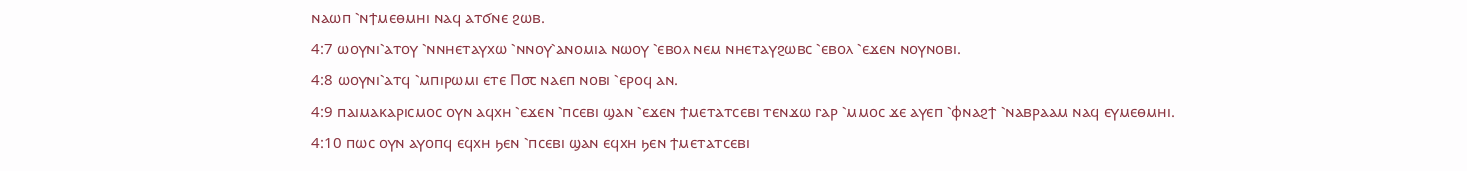ⲛⲁⲱⲡ ⳿ⲛϯⲙⲉⲑⲙⲏⲓ ⲛⲁϥ ⲁⲧϭⲛⲉ ϩⲱⲃ.
4:7 ⲱⲟⲩⲛⲓ⳿ⲁⲧⲟⲩ ⳿ⲛⲛⲏⲉⲧⲁⲩⲭⲱ ⳿ⲛⲛⲟⲩ⳿ⲁⲛⲟⲙⲓⲁ ⲛⲱⲟⲩ ⳿ⲉⲃⲟⲗ ⲛⲉⲙ ⲛⲏⲉⲧⲁⲩϩⲱⲃⲥ ⳿ⲉⲃⲟⲗ ⳿ⲉϫⲉⲛ ⲛⲟⲩⲛⲟⲃⲓ.
4:8 ⲱⲟⲩⲛⲓ⳿ⲁⲧϥ ⳿ⲙⲡⲓⲣⲱⲙⲓ ⲉⲧⲉ Ⲡ⳪ ⲛⲁⲉⲡ ⲛⲟⲃⲓ ⳿ⲉⲣⲟϥ ⲁⲛ.
4:9 ⲡⲁⲓⲙⲁⲕⲁⲣⲓⲥⲙⲟⲥ ⲟⲩⲛ ⲁϥⲭⲏ ⳿ⲉϫⲉⲛ ⳿ⲡⲥⲉⲃⲓ ϣⲁⲛ ⳿ⲉϫⲉⲛ ϯⲙⲉⲧⲁⲧⲥⲉⲃⲓ ⲧⲉⲛϫⲱ ⲅⲁⲣ ⳿ⲙⲙⲟⲥ ϫⲉ ⲁⲩⲉⲡ ⳿ⲫⲛⲁϩϯ ⳿ⲛⲁⲃⲣⲁⲁⲙ ⲛⲁϥ ⲉⲩⲙⲉⲑⲙⲏⲓ.
4:10 ⲡⲱⲥ ⲟⲩⲛ ⲁⲩⲟⲡϥ ⲉϥⲭⲏ ϧⲉⲛ ⳿ⲡⲥⲉⲃⲓ ϣⲁⲛ ⲉϥⲭⲏ ϧⲉⲛ ϯⲙⲉⲧⲁⲧⲥⲉⲃⲓ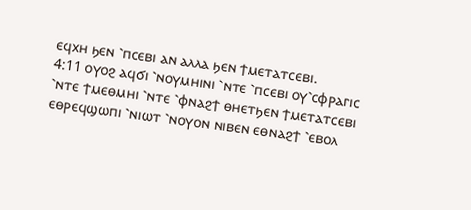ⲉϥⲭⲏ ϧⲉⲛ ⳿ⲡⲥⲉⲃⲓ ⲁⲛ ⲁⲗⲗⲁ ϧⲉⲛ ϯⲙⲉⲧⲁⲧⲥⲉⲃⲓ.
4:11 ⲟⲩⲟϩ ⲁϥϭⲓ ⳿ⲛⲟⲩⲙⲏⲓⲛⲓ ⳿ⲛⲧⲉ ⳿ⲡⲥⲉⲃⲓ ⲟⲩ⳿ⲥⲫⲣⲁⲅⲓⲥ ⳿ⲛⲧⲉ ϯⲙⲉⲑⲙⲏⲓ ⳿ⲛⲧⲉ ⳿ⲫⲛⲁϩϯ ⲑⲏⲉⲧϧⲉⲛ ϯⲙⲉⲧⲁⲧⲥⲉⲃⲓ ⲉⲑⲣⲉϥϣⲱⲡⲓ ⳿ⲛⲓⲱⲧ ⳿ⲛⲟⲩⲟⲛ ⲛⲓⲃⲉⲛ ⲉⲑⲛⲁϩϯ ⳿ⲉⲃⲟⲗ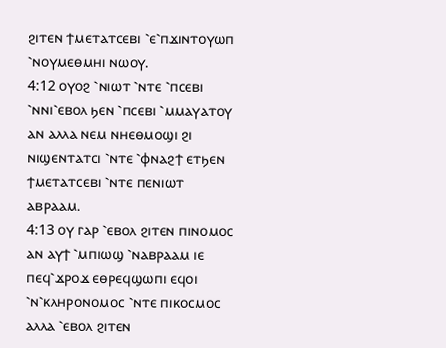ϩⲓⲧⲉⲛ ϯⲙⲉⲧⲁⲧⲥⲉⲃⲓ ⳿ⲉ⳿ⲡϫⲓⲛⲧⲟⲩⲱⲡ ⳿ⲛⲟⲩⲙⲉⲑⲙⲏⲓ ⲛⲱⲟⲩ.
4:12 ⲟⲩⲟϩ ⳿ⲛⲓⲱⲧ ⳿ⲛⲧⲉ ⳿ⲡⲥⲉⲃⲓ ⳿ⲛⲛⲓ⳿ⲉⲃⲟⲗ ϧⲉⲛ ⳿ⲡⲥⲉⲃⲓ ⳿ⲙⲙⲁⲩⲁⲧⲟⲩ ⲁⲛ ⲁⲗⲗⲁ ⲛⲉⲙ ⲛⲏⲉⲑⲙⲟϣⲓ ϩⲓ ⲛⲓϣⲉⲛⲧⲁⲧⲥⲓ ⳿ⲛⲧⲉ ⳿ⲫⲛⲁϩϯ ⲉⲧϧⲉⲛ ϯⲙⲉⲧⲁⲧⲥⲉⲃⲓ ⳿ⲛⲧⲉ ⲡⲉⲛⲓⲱⲧ ⲁⲃⲣⲁⲁⲙ.
4:13 ⲟⲩ ⲅⲁⲣ ⳿ⲉⲃⲟⲗ ϩⲓⲧⲉⲛ ⲡⲓⲛⲟⲙⲟⲥ ⲁⲛ ⲁⲩϯ ⳿ⲙⲡⲓⲱϣ ⳿ⲛⲁⲃⲣⲁⲁⲙ ⲓⲉ ⲡⲉϥ⳿ϫⲣⲟϫ ⲉⲑⲣⲉϥϣⲱⲡⲓ ⲉϥⲟⲓ ⳿ⲛ⳿ⲕⲗⲏⲣⲟⲛⲟⲙⲟⲥ ⳿ⲛⲧⲉ ⲡⲓⲕⲟⲥⲙⲟⲥ ⲁⲗⲗⲁ ⳿ⲉⲃⲟⲗ ϩⲓⲧⲉⲛ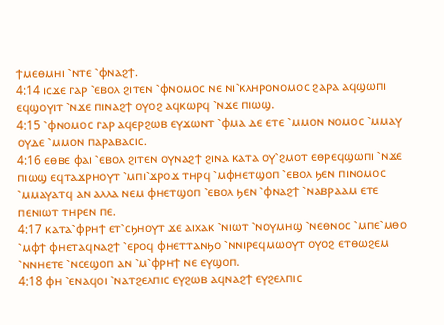ϯⲙⲉⲑⲙⲏⲓ ⳿ⲛⲧⲉ ⳿ⲫⲛⲁϩϯ.
4:14 ⲓⲥϫⲉ ⲅⲁⲣ ⳿ⲉⲃⲟⲗ ϩⲓⲧⲉⲛ ⳿ⲫⲛⲟⲙⲟⲥ ⲛⲉ ⲛⲓ⳿ⲕⲗⲏⲣⲟⲛⲟⲙⲟⲥ ϩⲁⲣⲁ ⲁϥϣⲱⲡⲓ ⲉϥϣⲟⲩⲓⲧ ⳿ⲛϫⲉ ⲡⲓⲛⲁϩϯ ⲟⲩⲟϩ ⲁϥⲕⲱⲣϥ ⳿ⲛϫⲉ ⲡⲓⲱϣ.
4:15 ⳿ⲫⲛⲟⲙⲟⲥ ⲅⲁⲣ ⲁϥⲉⲣϩⲱⲃ ⲉⲩϫⲱⲛⲧ ⳿ⲫⲙⲁ ⲇⲉ ⲉⲧⲉ ⳿ⲙⲙⲟⲛ ⲛⲟⲙⲟⲥ ⳿ⲙⲙⲁⲩ ⲟⲩⲇⲉ ⳿ⲙⲙⲟⲛ ⲡⲁⲣⲁⲃⲁⲥⲓⲥ.
4:16 ⲉⲑⲃⲉ ⲫⲁⲓ ⳿ⲉⲃⲟⲗ ϩⲓⲧⲉⲛ ⲟⲩⲛⲁϩϯ ϩⲓⲛⲁ ⲕⲁⲧⲁ ⲟⲩ⳿ϩⲙⲟⲧ ⲉⲑⲣⲉϥϣⲱⲡⲓ ⳿ⲛϫⲉ ⲡⲓⲱϣ ⲉϥⲧⲁϫⲣⲏⲟⲩⲧ ⳿ⲙⲡⲓ⳿ϫⲣⲟϫ ⲧⲏⲣϥ ⳿ⲙⲫⲏⲉⲧϣⲟⲡ ⳿ⲉⲃⲟⲗ ϧⲉⲛ ⲡⲓⲛⲟⲙⲟⲥ ⳿ⲙⲙⲁⲩⲁⲧϥ ⲁⲛ ⲁⲗⲗⲁ ⲛⲉⲙ ⲫⲏⲉⲧϣⲟⲡ ⳿ⲉⲃⲟⲗ ϧⲉⲛ ⳿ⲫⲛⲁϩϯ ⳿ⲛⲁⲃⲣⲁⲁⲙ ⲉⲧⲉ ⲡⲉⲛⲓⲱⲧ ⲧⲏⲣⲉⲛ ⲡⲉ.
4:17 ⲕⲁⲧⲁ⳿ⲫⲣⲏϯ ⲉⲧ⳿ⲥϧⲏⲟⲩⲧ ϫⲉ ⲁⲓⲭⲁⲕ ⳿ⲛⲓⲱⲧ ⳿ⲛⲟⲩⲙⲏϣ ⳿ⲛⲉⲑⲛⲟⲥ ⳿ⲙⲡⲉ⳿ⲙⲑⲟ ⳿ⲙⲫϯ ⲫⲏⲉⲧⲁϥⲛⲁϩϯ ⳿ⲉⲣⲟϥ ⲫⲏⲉⲧⲧⲁⲛϧⲟ ⳿ⲛⲛⲓⲣⲉϥⲙⲱⲟⲩⲧ ⲟⲩⲟϩ ⲉⲧⲑⲱϩⲉⲙ ⳿ⲛⲛⲏⲉⲧⲉ ⳿ⲛⲥⲉϣⲟⲡ ⲁⲛ ⳿ⲙ⳿ⲫⲣⲏϯ ⲛⲉ ⲉⲩϣⲟⲡ.
4:18 ⲫⲏ ⳿ⲉⲛⲁϥⲟⲓ ⳿ⲛⲁⲧϩⲉⲗⲡⲓⲥ ⲉⲩϩⲱⲃ ⲁϥⲛⲁϩϯ ⲉⲩϩⲉⲗⲡⲓⲥ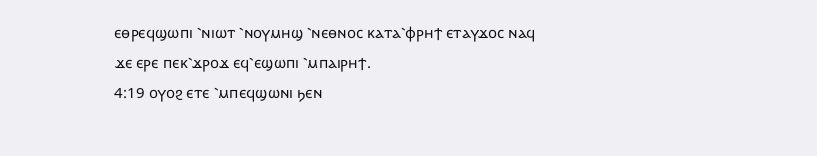ⲉⲑⲣⲉϥϣⲱⲡⲓ ⳿ⲛⲓⲱⲧ ⳿ⲛⲟⲩⲙⲏϣ ⳿ⲛⲉⲑⲛⲟⲥ ⲕⲁⲧⲁ⳿ⲫⲣⲏϯ ⲉⲧⲁⲩϫⲟⲥ ⲛⲁϥ ϫⲉ ⲉⲣⲉ ⲡⲉⲕ⳿ϫⲣⲟϫ ⲉϥ⳿ⲉϣⲱⲡⲓ ⳿ⲙⲡⲁⲓⲣⲏϯ.
4:19 ⲟⲩⲟϩ ⲉⲧⲉ ⳿ⲙⲡⲉϥϣⲱⲛⲓ ϧⲉⲛ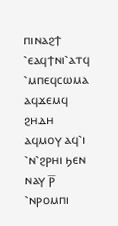ⲡⲓⲛⲁϩϯ ⳿ⲉⲁϥϯⲛⲓ⳿ⲁⲧϥ ⳿ⲙⲡⲉϥⲥⲱⲙⲁ ⲁϥϫⲉⲙϥ ϩⲏⲇⲏ ⲁϥⲙⲟⲩ ⲁϥ⳿ⲓ ⳿ⲛ⳿ϩⲣⲏⲓ ϧⲉⲛ ⲛⲁⲩ ⲣ̅ ⳿ⲛⲣⲟⲙⲡⲓ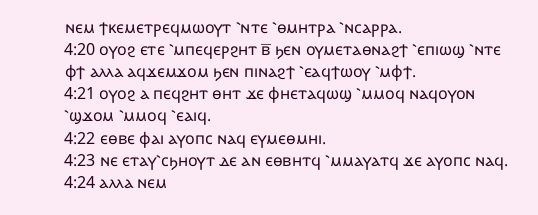ⲛⲉⲙ ϯⲕⲉⲙⲉⲧⲣⲉϥⲙⲱⲟⲩⲧ ⳿ⲛⲧⲉ ⳿ⲑⲙⲏⲧⲣⲁ ⳿ⲛⲥⲁⲣⲣⲁ.
4:20 ⲟⲩⲟϩ ⲉⲧⲉ ⳿ⲙⲡⲉϥⲉⲣϩⲏⲧ ⲃ̅ ϧⲉⲛ ⲟⲩⲙⲉⲧⲁⲑⲛⲁϩϯ ⳿ⲉⲡⲓⲱϣ ⳿ⲛⲧⲉ ⲫϯ ⲁⲗⲗⲁ ⲁϥϫⲉⲙϫⲟⲙ ϧⲉⲛ ⲡⲓⲛⲁϩϯ ⳿ⲉⲁϥϯⲱⲟⲩ ⳿ⲙⲫϯ.
4:21 ⲟⲩⲟϩ ⲁ ⲡⲉϥϩⲏⲧ ⲑⲏⲧ ϫⲉ ⲫⲏⲉⲧⲁϥⲱϣ ⳿ⲙⲙⲟϥ ⲛⲁϥⲟⲩⲟⲛ ⳿ϣϫⲟⲙ ⳿ⲙⲙⲟϥ ⳿ⲉⲁⲓϥ.
4:22 ⲉⲑⲃⲉ ⲫⲁⲓ ⲁⲩⲟⲡⲥ ⲛⲁϥ ⲉⲩⲙⲉⲑⲙⲏⲓ.
4:23 ⲛⲉ ⲉⲧⲁⲩ⳿ⲥϧⲏⲟⲩⲧ ⲇⲉ ⲁⲛ ⲉⲑⲃⲏⲧϥ ⳿ⲙⲙⲁⲩⲁⲧϥ ϫⲉ ⲁⲩⲟⲡⲥ ⲛⲁϥ.
4:24 ⲁⲗⲗⲁ ⲛⲉⲙ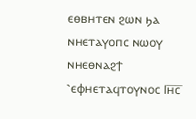ⲉⲑⲃⲏⲧⲉⲛ ϩⲱⲛ ϧⲁ ⲛⲏⲉⲧⲁⲩⲟⲡⲥ ⲛⲱⲟⲩ ⲛⲏⲉⲑⲛⲁϩϯ ⳿ⲉⲫⲏⲉⲧⲁϥⲧⲟⲩⲛⲟⲥ Ⲓⲏ̅ⲥ̅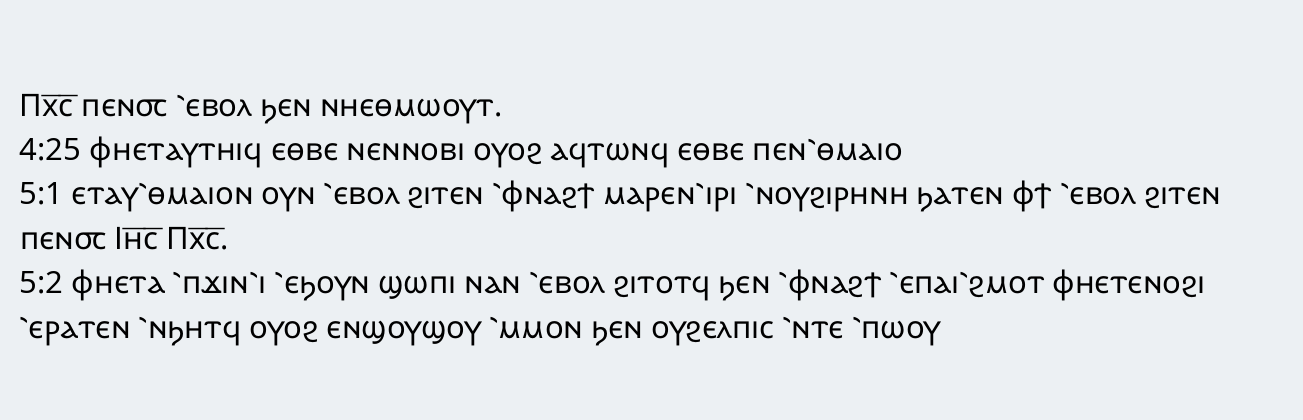Ⲡⲭ̅ⲥ̅ ⲡⲉⲛ⳪ ⳿ⲉⲃⲟⲗ ϧⲉⲛ ⲛⲏⲉⲑⲙⲱⲟⲩⲧ.
4:25 ⲫⲏⲉⲧⲁⲩⲧⲏⲓϥ ⲉⲑⲃⲉ ⲛⲉⲛⲛⲟⲃⲓ ⲟⲩⲟϩ ⲁϥⲧⲱⲛϥ ⲉⲑⲃⲉ ⲡⲉⲛ⳿ⲑⲙⲁⲓⲟ
5:1 ⲉⲧⲁⲩ⳿ⲑⲙⲁⲓⲟⲛ ⲟⲩⲛ ⳿ⲉⲃⲟⲗ ϩⲓⲧⲉⲛ ⳿ⲫⲛⲁϩϯ ⲙⲁⲣⲉⲛ⳿ⲓⲣⲓ ⳿ⲛⲟⲩϩⲓⲣⲏⲛⲏ ϧⲁⲧⲉⲛ ⲫϯ ⳿ⲉⲃⲟⲗ ϩⲓⲧⲉⲛ ⲡⲉⲛ⳪ Ⲓⲏ̅ⲥ̅ Ⲡⲭ̅ⲥ̅.
5:2 ⲫⲏⲉⲧⲁ ⳿ⲡϫⲓⲛ⳿ⲓ ⳿ⲉϧⲟⲩⲛ ϣⲱⲡⲓ ⲛⲁⲛ ⳿ⲉⲃⲟⲗ ϩⲓⲧⲟⲧϥ ϧⲉⲛ ⳿ⲫⲛⲁϩϯ ⳿ⲉⲡⲁⲓ⳿ϩⲙⲟⲧ ⲫⲏⲉⲧⲉⲛⲟϩⲓ ⳿ⲉⲣⲁⲧⲉⲛ ⳿ⲛϧⲏⲧϥ ⲟⲩⲟϩ ⲉⲛϣⲟⲩϣⲟⲩ ⳿ⲙⲙⲟⲛ ϧⲉⲛ ⲟⲩϩⲉⲗⲡⲓⲥ ⳿ⲛⲧⲉ ⳿ⲡⲱⲟⲩ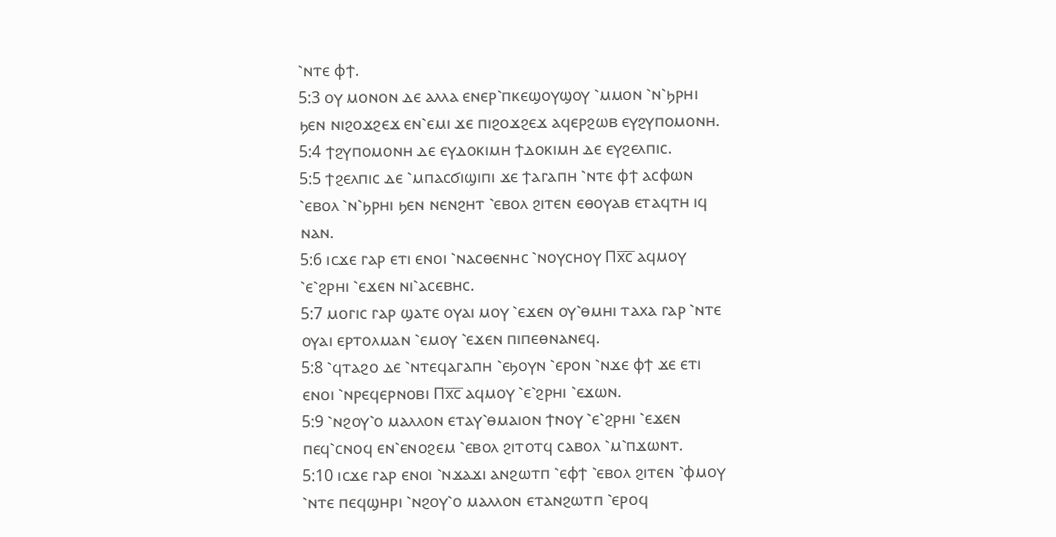⳿ⲛⲧⲉ ⲫϯ.
5:3 ⲟⲩ ⲙⲟⲛⲟⲛ ⲇⲉ ⲁⲗⲗⲁ ⲉⲛⲉⲣ⳿ⲡⲕⲉϣⲟⲩϣⲟⲩ ⳿ⲙⲙⲟⲛ ⳿ⲛ⳿ϧⲣⲏⲓ ϧⲉⲛ ⲛⲓϩⲟϫϩⲉϫ ⲉⲛ⳿ⲉⲙⲓ ϫⲉ ⲡⲓϩⲟϫϩⲉϫ ⲁϥⲉⲣϩⲱⲃ ⲉⲩϩⲩⲡⲟⲙⲟⲛⲏ.
5:4 ϯϩⲩⲡⲟⲙⲟⲛⲏ ⲇⲉ ⲉⲩⲇⲟⲕⲓⲙⲏ ϯⲇⲟⲕⲓⲙⲏ ⲇⲉ ⲉⲩϩⲉⲗⲡⲓⲥ.
5:5 ϯϩⲉⲗⲡⲓⲥ ⲇⲉ ⳿ⲙⲡⲁⲥϭⲓϣⲓⲡⲓ ϫⲉ ϯⲁⲅⲁⲡⲏ ⳿ⲛⲧⲉ ⲫϯ ⲁⲥⲫⲱⲛ ⳿ⲉⲃⲟⲗ ⳿ⲛ⳿ϧⲣⲏⲓ ϧⲉⲛ ⲛⲉⲛϩⲏⲧ ⳿ⲉⲃⲟⲗ ϩⲓⲧⲉⲛ ⲉⲑⲟⲩⲁⲃ ⲉⲧⲁϥⲧⲏ ⲓϥ ⲛⲁⲛ.
5:6 ⲓⲥϫⲉ ⲅⲁⲣ ⲉⲧⲓ ⲉⲛⲟⲓ ⳿ⲛⲁⲥⲑⲉⲛⲏⲥ ⳿ⲛⲟⲩⲥⲏⲟⲩ Ⲡⲭ̅ⲥ̅ ⲁϥⲙⲟⲩ ⳿ⲉ⳿ϩⲣⲏⲓ ⳿ⲉϫⲉⲛ ⲛⲓ⳿ⲁⲥⲉⲃⲏⲥ.
5:7 ⲙⲟⲅⲓⲥ ⲅⲁⲣ ϣⲁⲧⲉ ⲟⲩⲁⲓ ⲙⲟⲩ ⳿ⲉϫⲉⲛ ⲟⲩ⳿ⲑⲙⲏⲓ ⲧⲁⲭⲁ ⲅⲁⲣ ⳿ⲛⲧⲉ ⲟⲩⲁⲓ ⲉⲣⲧⲟⲗⲙⲁⲛ ⳿ⲉⲙⲟⲩ ⳿ⲉϫⲉⲛ ⲡⲓⲡⲉⲑⲛⲁⲛⲉϥ.
5:8 ⳿ϥⲧⲁϩⲟ ⲇⲉ ⳿ⲛⲧⲉϥⲁⲅⲁⲡⲏ ⳿ⲉϧⲟⲩⲛ ⳿ⲉⲣⲟⲛ ⳿ⲛϫⲉ ⲫϯ ϫⲉ ⲉⲧⲓ ⲉⲛⲟⲓ ⳿ⲛⲣⲉϥⲉⲣⲛⲟⲃⲓ Ⲡⲭ̅ⲥ̅ ⲁϥⲙⲟⲩ ⳿ⲉ⳿ϩⲣⲏⲓ ⳿ⲉϫⲱⲛ.
5:9 ⳿ⲛϩⲟⲩ⳿ⲟ ⲙⲁⲗⲗⲟⲛ ⲉⲧⲁⲩ⳿ⲑⲙⲁⲓⲟⲛ ϯⲛⲟⲩ ⳿ⲉ⳿ϩⲣⲏⲓ ⳿ⲉϫⲉⲛ ⲡⲉϥ⳿ⲥⲛⲟϥ ⲉⲛ⳿ⲉⲛⲟϩⲉⲙ ⳿ⲉⲃⲟⲗ ϩⲓⲧⲟⲧϥ ⲥⲁⲃⲟⲗ ⳿ⲙ⳿ⲡϫⲱⲛⲧ.
5:10 ⲓⲥϫⲉ ⲅⲁⲣ ⲉⲛⲟⲓ ⳿ⲛϫⲁϫⲓ ⲁⲛϩⲱⲧⲡ ⳿ⲉⲫϯ ⳿ⲉⲃⲟⲗ ϩⲓⲧⲉⲛ ⳿ⲫⲙⲟⲩ ⳿ⲛⲧⲉ ⲡⲉϥϣⲏⲣⲓ ⳿ⲛϩⲟⲩ⳿ⲟ ⲙⲁⲗⲗⲟⲛ ⲉⲧⲁⲛϩⲱⲧⲡ ⳿ⲉⲣⲟϥ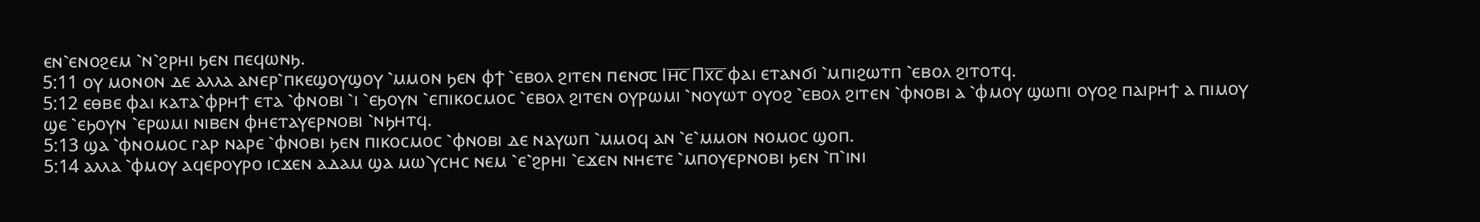ⲉⲛ⳿ⲉⲛⲟϩⲉⲙ ⳿ⲛ⳿ϩⲣⲏⲓ ϧⲉⲛ ⲡⲉϥⲱⲛϧ.
5:11 ⲟⲩ ⲙⲟⲛⲟⲛ ⲇⲉ ⲁⲗⲗⲁ ⲁⲛⲉⲣ⳿ⲡⲕⲉϣⲟⲩϣⲟⲩ ⳿ⲙⲙⲟⲛ ϧⲉⲛ ⲫϯ ⳿ⲉⲃⲟⲗ ϩⲓⲧⲉⲛ ⲡⲉⲛ⳪ Ⲓⲏ̅ⲥ̅ Ⲡⲭ̅ⲥ̅ ⲫⲁⲓ ⲉⲧⲁⲛϭⲓ ⳿ⲙⲡⲓϩⲱⲧⲡ ⳿ⲉⲃⲟⲗ ϩⲓⲧⲟⲧϥ.
5:12 ⲉⲑⲃⲉ ⲫⲁⲓ ⲕⲁⲧⲁ⳿ⲫⲣⲏϯ ⲉⲧⲁ ⳿ⲫⲛⲟⲃⲓ ⳿ⲓ ⳿ⲉϧⲟⲩⲛ ⳿ⲉⲡⲓⲕⲟⲥⲙⲟⲥ ⳿ⲉⲃⲟⲗ ϩⲓⲧⲉⲛ ⲟⲩⲣⲱⲙⲓ ⳿ⲛⲟⲩⲱⲧ ⲟⲩⲟϩ ⳿ⲉⲃⲟⲗ ϩⲓⲧⲉⲛ ⳿ⲫⲛⲟⲃⲓ ⲁ ⳿ⲫⲙⲟⲩ ϣⲱⲡⲓ ⲟⲩⲟϩ ⲡⲁⲓⲣⲏϯ ⲁ ⲡⲓⲙⲟⲩ ϣⲉ ⳿ⲉϧⲟⲩⲛ ⳿ⲉⲣⲱⲙⲓ ⲛⲓⲃⲉⲛ ⲫⲏⲉⲧⲁⲩⲉⲣⲛⲟⲃⲓ ⳿ⲛϧⲏⲧϥ.
5:13 ϣⲁ ⳿ⲫⲛⲟⲙⲟⲥ ⲅⲁⲣ ⲛⲁⲣⲉ ⳿ⲫⲛⲟⲃⲓ ϧⲉⲛ ⲡⲓⲕⲟⲥⲙⲟⲥ ⳿ⲫⲛⲟⲃⲓ ⲇⲉ ⲛⲁⲩⲱⲡ ⳿ⲙⲙⲟϥ ⲁⲛ ⳿ⲉ⳿ⲙⲙⲟⲛ ⲛⲟⲙⲟⲥ ϣⲟⲡ.
5:14 ⲁⲗⲗⲁ ⳿ⲫⲙⲟⲩ ⲁϥⲉⲣⲟⲩⲣⲟ ⲓⲥϫⲉⲛ ⲁⲇⲁⲙ ϣⲁ ⲙⲱ⳿ⲩⲥⲏⲥ ⲛⲉⲙ ⳿ⲉ⳿ϩⲣⲏⲓ ⳿ⲉϫⲉⲛ ⲛⲏⲉⲧⲉ ⳿ⲙⲡⲟⲩⲉⲣⲛⲟⲃⲓ ϧⲉⲛ ⳿ⲡ⳿ⲓⲛⲓ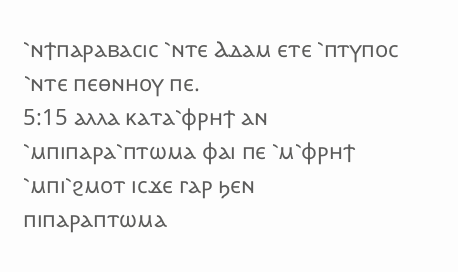⳿ⲛϯⲡⲁⲣⲁⲃⲁⲥⲓⲥ ⳿ⲛⲧⲉ Ⲁⲇⲁⲙ ⲉⲧⲉ ⳿ⲡⲧⲩⲡⲟⲥ ⳿ⲛⲧⲉ ⲡⲉⲑⲛⲏⲟⲩ ⲡⲉ.
5:15 ⲁⲗⲗⲁ ⲕⲁⲧⲁ⳿ⲫⲣⲏϯ ⲁⲛ ⳿ⲙⲡⲓⲡⲁⲣⲁ⳿ⲡⲧⲱⲙⲁ ⲫⲁⲓ ⲡⲉ ⳿ⲙ⳿ⲫⲣⲏϯ ⳿ⲙⲡⲓ⳿ϩⲙⲟⲧ ⲓⲥϫⲉ ⲅⲁⲣ ϧⲉⲛ ⲡⲓⲡⲁⲣⲁⲡⲧⲱⲙⲁ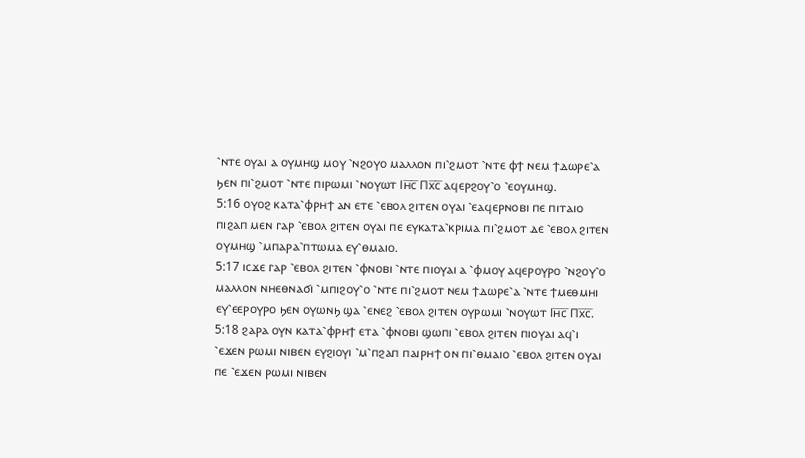⳿ⲛⲧⲉ ⲟⲩⲁⲓ ⲁ ⲟⲩⲙⲏϣ ⲙⲟⲩ ⳿ⲛϩⲟⲩⲟ ⲙⲁⲗⲗⲟⲛ ⲡⲓ⳿ϩⲙⲟⲧ ⳿ⲛⲧⲉ ⲫϯ ⲛⲉⲙ ϯⲇⲱⲣⲉ⳿ⲁ ϧⲉⲛ ⲡⲓ⳿ϩⲙⲟⲧ ⳿ⲛⲧⲉ ⲡⲓⲣⲱⲙⲓ ⳿ⲛⲟⲩⲱⲧ Ⲓⲏ̅ⲥ̅ Ⲡⲭ̅ⲥ̅ ⲁϥⲉⲣϩⲟⲩ⳿ⲟ ⳿ⲉⲟⲩⲙⲏϣ.
5:16 ⲟⲩⲟϩ ⲕⲁⲧⲁ⳿ⲫⲣⲏϯ ⲁⲛ ⲉⲧⲉ ⳿ⲉⲃⲟⲗ ϩⲓⲧⲉⲛ ⲟⲩⲁⲓ ⳿ⲉⲁϥⲉⲣⲛⲟⲃⲓ ⲡⲉ ⲡⲓⲧⲁⲓⲟ ⲡⲓϩⲁⲡ ⲙⲉⲛ ⲅⲁⲣ ⳿ⲉⲃⲟⲗ ϩⲓⲧⲉⲛ ⲟⲩⲁⲓ ⲡⲉ ⲉⲩⲕⲁⲧⲁ⳿ⲕⲣⲓⲙⲁ ⲡⲓ⳿ϩⲙⲟⲧ ⲇⲉ ⳿ⲉⲃⲟⲗ ϩⲓⲧⲉⲛ ⲟⲩⲙⲏϣ ⳿ⲙⲡⲁⲣⲁ⳿ⲡⲧⲱⲙⲁ ⲉⲩ⳿ⲑⲙⲁⲓⲟ.
5:17 ⲓⲥϫⲉ ⲅⲁⲣ ⳿ⲉⲃⲟⲗ ϩⲓⲧⲉⲛ ⳿ⲫⲛⲟⲃⲓ ⳿ⲛⲧⲉ ⲡⲓⲟⲩⲁⲓ ⲁ ⳿ⲫⲙⲟⲩ ⲁϥⲉⲣⲟⲩⲣⲟ ⳿ⲛϩⲟⲩ⳿ⲟ ⲙⲁⲗⲗⲟⲛ ⲛⲏⲉⲑⲛⲁϭⲓ ⳿ⲙⲡⲓϩⲟⲩ⳿ⲟ ⳿ⲛⲧⲉ ⲡⲓ⳿ϩⲙⲟⲧ ⲛⲉⲙ ϯⲇⲱⲣⲉ⳿ⲁ ⳿ⲛⲧⲉ ϯⲙⲉⲑⲙⲏⲓ ⲉⲩ⳿ⲉⲉⲣⲟⲩⲣⲟ ϧⲉⲛ ⲟⲩⲱⲛϧ ϣⲁ ⳿ⲉⲛⲉϩ ⳿ⲉⲃⲟⲗ ϩⲓⲧⲉⲛ ⲟⲩⲣⲱⲙⲓ ⳿ⲛⲟⲩⲱⲧ Ⲓⲏ̅ⲥ̅ Ⲡⲭ̅ⲥ̅.
5:18 ϩⲁⲣⲁ ⲟⲩⲛ ⲕⲁⲧⲁ⳿ⲫⲣⲏϯ ⲉⲧⲁ ⳿ⲫⲛⲟⲃⲓ ϣⲱⲡⲓ ⳿ⲉⲃⲟⲗ ϩⲓⲧⲉⲛ ⲡⲓⲟⲩⲁⲓ ⲁϥ⳿ⲓ ⳿ⲉϫⲉⲛ ⲣⲱⲙⲓ ⲛⲓⲃⲉⲛ ⲉⲩϩⲓⲟⲩⲓ ⳿ⲙ⳿ⲡϩⲁⲡ ⲡⲁⲓⲣⲏϯ ⲟⲛ ⲡⲓ⳿ⲑⲙⲁⲓⲟ ⳿ⲉⲃⲟⲗ ϩⲓⲧⲉⲛ ⲟⲩⲁⲓ ⲡⲉ ⳿ⲉϫⲉⲛ ⲣⲱⲙⲓ ⲛⲓⲃⲉⲛ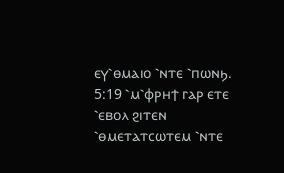ⲉⲩ⳿ⲑⲙⲁⲓⲟ ⳿ⲛⲧⲉ ⳿ⲡⲱⲛϧ.
5:19 ⳿ⲙ⳿ⲫⲣⲏϯ ⲅⲁⲣ ⲉⲧⲉ ⳿ⲉⲃⲟⲗ ϩⲓⲧⲉⲛ ⳿ⲑⲙⲉⲧⲁⲧⲥⲱⲧⲉⲙ ⳿ⲛⲧⲉ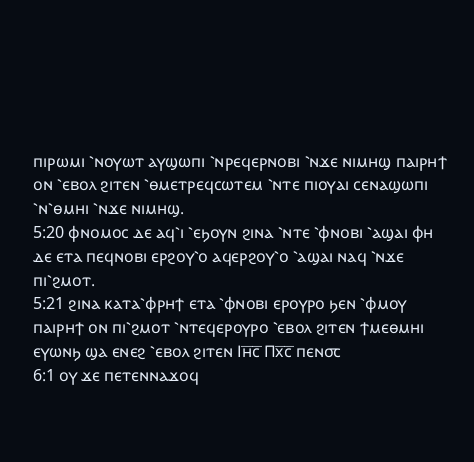ⲡⲓⲣⲱⲙⲓ ⳿ⲛⲟⲩⲱⲧ ⲁⲩϣⲱⲡⲓ ⳿ⲛⲣⲉϥⲉⲣⲛⲟⲃⲓ ⳿ⲛϫⲉ ⲛⲓⲙⲏϣ ⲡⲁⲓⲣⲏϯ ⲟⲛ ⳿ⲉⲃⲟⲗ ϩⲓⲧⲉⲛ ⳿ⲑⲙⲉⲧⲣⲉϥⲥⲱⲧⲉⲙ ⳿ⲛⲧⲉ ⲡⲓⲟⲩⲁⲓ ⲥⲉⲛⲁϣⲱⲡⲓ ⳿ⲛ⳿ⲑⲙⲏⲓ ⳿ⲛϫⲉ ⲛⲓⲙⲏϣ.
5:20 ⲫⲛⲟⲙⲟⲥ ⲇⲉ ⲁϥ⳿ⲓ ⳿ⲉϧⲟⲩⲛ ϩⲓⲛⲁ ⳿ⲛⲧⲉ ⳿ⲫⲛⲟⲃⲓ ⳿ⲁϣⲁⲓ ⲫⲏ ⲇⲉ ⲉⲧⲁ ⲡⲉϥⲛⲟⲃⲓ ⲉⲣϩⲟⲩ⳿ⲟ ⲁϥⲉⲣϩⲟⲩ⳿ⲟ ⳿ⲁϣⲁⲓ ⲛⲁϥ ⳿ⲛϫⲉ ⲡⲓ⳿ϩⲙⲟⲧ.
5:21 ϩⲓⲛⲁ ⲕⲁⲧⲁ⳿ⲫⲣⲏϯ ⲉⲧⲁ ⳿ⲫⲛⲟⲃⲓ ⲉⲣⲟⲩⲣⲟ ϧⲉⲛ ⳿ⲫⲙⲟⲩ ⲡⲁⲓⲣⲏϯ ⲟⲛ ⲡⲓ⳿ϩⲙⲟⲧ ⳿ⲛⲧⲉϥⲉⲣⲟⲩⲣⲟ ⳿ⲉⲃⲟⲗ ϩⲓⲧⲉⲛ ϯⲙⲉⲑⲙⲏⲓ ⲉⲩⲱⲛϧ ϣⲁ ⲉⲛⲉϩ ⳿ⲉⲃⲟⲗ ϩⲓⲧⲉⲛ Ⲓⲏ̅ⲥ̅ Ⲡⲭ̅ⲥ̅ ⲡⲉⲛ⳪
6:1 ⲟⲩ ϫⲉ ⲡⲉⲧⲉⲛⲛⲁϫⲟϥ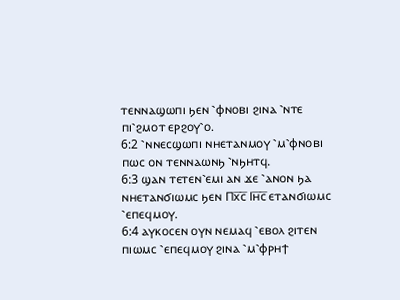ⲧⲉⲛⲛⲁϣⲱⲡⲓ ϧⲉⲛ ⳿ⲫⲛⲟⲃⲓ ϩⲓⲛⲁ ⳿ⲛⲧⲉ ⲡⲓ⳿ϩⲙⲟⲧ ⲉⲣϩⲟⲩ⳿ⲟ.
6:2 ⳿ⲛⲛⲉⲥϣⲱⲡⲓ ⲛⲏⲉⲧⲁⲛⲙⲟⲩ ⳿ⲙ⳿ⲫⲛⲟⲃⲓ ⲡⲱⲥ ⲟⲛ ⲧⲉⲛⲛⲁⲱⲛϧ ⳿ⲛϧⲏⲧϥ.
6:3 ϣⲁⲛ ⲧⲉⲧⲉⲛ⳿ⲉⲙⲓ ⲁⲛ ϫⲉ ⳿ⲁⲛⲟⲛ ϧⲁ ⲛⲏⲉⲧⲁⲛϭⲓⲱⲙⲥ ϧⲉⲛ Ⲡⲭ̅ⲥ̅ Ⲓⲏ̅ⲥ̅ ⲉⲧⲁⲛϭⲓⲱⲙⲥ ⳿ⲉⲡⲉϥⲙⲟⲩ.
6:4 ⲁⲩⲕⲟⲥⲉⲛ ⲟⲩⲛ ⲛⲉⲙⲁϥ ⳿ⲉⲃⲟⲗ ϩⲓⲧⲉⲛ ⲡⲓⲱⲙⲥ ⳿ⲉⲡⲉϥⲙⲟⲩ ϩⲓⲛⲁ ⳿ⲙ⳿ⲫⲣⲏϯ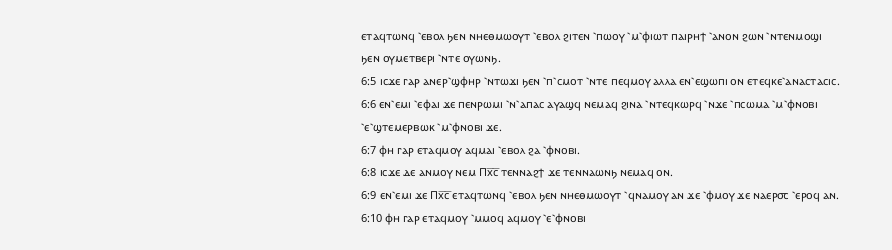ⲉⲧⲁϥⲧⲱⲛϥ ⳿ⲉⲃⲟⲗ ϧⲉⲛ ⲛⲏⲉⲑⲙⲱⲟⲩⲧ ⳿ⲉⲃⲟⲗ ϩⲓⲧⲉⲛ ⳿ⲡⲱⲟⲩ ⳿ⲙ⳿ⲫⲓⲱⲧ ⲡⲁⲓⲣⲏϯ ⳿ⲁⲛⲟⲛ ϩⲱⲛ ⳿ⲛⲧⲉⲛⲙⲟϣⲓ ϧⲉⲛ ⲟⲩⲙⲉⲧⲃⲉⲣⲓ ⳿ⲛⲧⲉ ⲟⲩⲱⲛϧ.
6:5 ⲓⲥϫⲉ ⲅⲁⲣ ⲁⲛⲉⲣ⳿ϣⲫⲏⲣ ⳿ⲛⲧⲱϫⲓ ϧⲉⲛ ⳿ⲡ⳿ⲥⲙⲟⲧ ⳿ⲛⲧⲉ ⲡⲉϥⲙⲟⲩ ⲁⲗⲗⲁ ⲉⲛ⳿ⲉϣⲱⲡⲓ ⲟⲛ ⲉⲧⲉϥⲕⲉ⳿ⲁⲛⲁⲥⲧⲁⲥⲓⲥ.
6:6 ⲉⲛ⳿ⲉⲙⲓ ⳿ⲉⲫⲁⲓ ϫⲉ ⲡⲉⲛⲣⲱⲙⲓ ⳿ⲛ⳿ⲁⲡⲁⲥ ⲁⲩⲁϣϥ ⲛⲉⲙⲁϥ ϩⲓⲛⲁ ⳿ⲛⲧⲉϥⲕⲱⲣϥ ⳿ⲛϫⲉ ⳿ⲡⲥⲱⲙⲁ ⳿ⲙ⳿ⲫⲛⲟⲃⲓ ⳿ⲉ⳿ϣⲧⲉⲙⲉⲣⲃⲱⲕ ⳿ⲙ⳿ⲫⲛⲟⲃⲓ ϫⲉ.
6:7 ⲫⲏ ⲅⲁⲣ ⲉⲧⲁϥⲙⲟⲩ ⲁϥⲙⲁⲓ ⳿ⲉⲃⲟⲗ ϩⲁ ⳿ⲫⲛⲟⲃⲓ.
6:8 ⲓⲥϫⲉ ⲇⲉ ⲁⲛⲙⲟⲩ ⲛⲉⲙ Ⲡⲭ̅ⲥ̅ ⲧⲉⲛⲛⲁϩϯ ϫⲉ ⲧⲉⲛⲛⲁⲱⲛϧ ⲛⲉⲙⲁϥ ⲟⲛ.
6:9 ⲉⲛ⳿ⲉⲙⲓ ϫⲉ Ⲡⲭ̅ⲥ̅ ⲉⲧⲁϥⲧⲱⲛϥ ⳿ⲉⲃⲟⲗ ϧⲉⲛ ⲛⲏⲉⲑⲙⲱⲟⲩⲧ ⳿ϥⲛⲁⲙⲟⲩ ⲁⲛ ϫⲉ ⳿ⲫⲙⲟⲩ ϫⲉ ⲛⲁⲉⲣ⳪ ⳿ⲉⲣⲟϥ ⲁⲛ.
6:10 ⲫⲏ ⲅⲁⲣ ⲉⲧⲁϥⲙⲟⲩ ⳿ⲙⲙⲟϥ ⲁϥⲙⲟⲩ ⳿ⲉ⳿ⲫⲛⲟⲃⲓ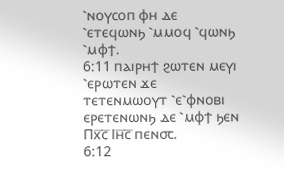⳿ⲛⲟⲩⲥⲟⲡ ⲫⲏ ⲇⲉ ⳿ⲉⲧⲉϥⲱⲛϧ ⳿ⲙⲙⲟϥ ⳿ϥⲱⲛϧ ⳿ⲙⲫϯ.
6:11 ⲡⲁⲓⲣⲏϯ ϩⲱⲧⲉⲛ ⲙⲉⲩⲓ ⳿ⲉⲣⲱⲧⲉⲛ ϫⲉ ⲧⲉⲧⲉⲛⲙⲱⲟⲩⲧ ⳿ⲉ⳿ⲫⲛⲟⲃⲓ ⲉⲣⲉⲧⲉⲛⲱⲛϧ ⲇⲉ ⳿ⲙⲫϯ ϧⲉⲛ Ⲡⲭ̅ⲥ̅ Ⲓⲏ̅ⲥ̅ ⲡⲉⲛ⳪.
6:12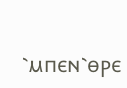⳿ⲙⲡⲉⲛ⳿ⲑⲣⲉ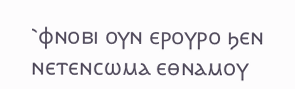⳿ⲫⲛⲟⲃⲓ ⲟⲩⲛ ⲉⲣⲟⲩⲣⲟ ϧⲉⲛ ⲛⲉⲧⲉⲛⲥⲱⲙⲁ ⲉⲑⲛⲁⲙⲟⲩ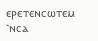ⲉⲣⲉⲧⲉⲛⲥⲱⲧⲉⲙ ⳿ⲛⲥⲁ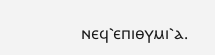ⲛⲉϥ⳿ⲉⲡⲓⲑⲩⲙⲓ⳿ⲁ.